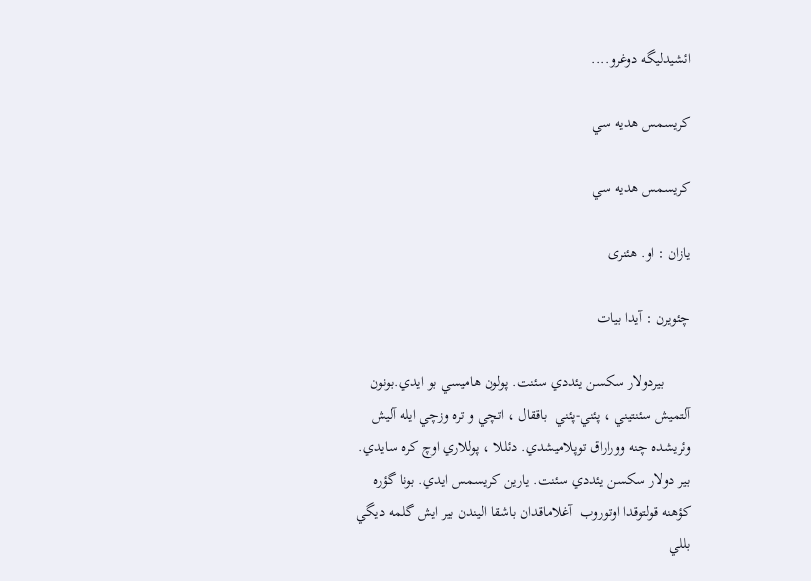ائشيدليگه دوغرو....

كريسمس هديه سي

كريسمس هديه سي

یازان : او. هئنری

چئویرن : آیدا بیات

       بيردولار سكسن يئددي سئنت. پولون هاميسي بو ايدي.بونون آلتميش سئنتيني ، پئني-پئني  باققال ، اتچي و تره وزچي ايله آليش وئريشده چنه ووراراق توپلاميشدي. دئللا ، پوللاري اوچ كره سايدي. بير دولار سكسن يئددي سئنت. يارين كريسمس ايدي. بونا گؤره كؤهنه قولتوقدا اوتوروب  آغلاماقدان باشقا اليندن بير ايش گلمه ديگي بللي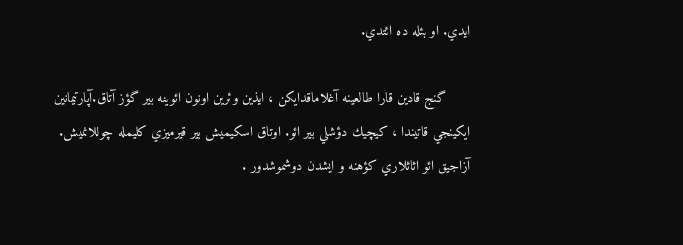ايدي. او بئله ده ائتدي.

      گنج قادين قارا طالعينه آغلاماقدايكن ، ايذين وئرين اونون ائوينه بير گؤز آتاق.آپارتيمانين ايكينجي قاتيندا ، كيچيك دؤشلي بير ائو. اوتاق اسكيميش بير قيرميزي كليمله چوللانميش. آزاجيق ائو اثاثلاري كؤهنه و ايشدن دوشموشدور .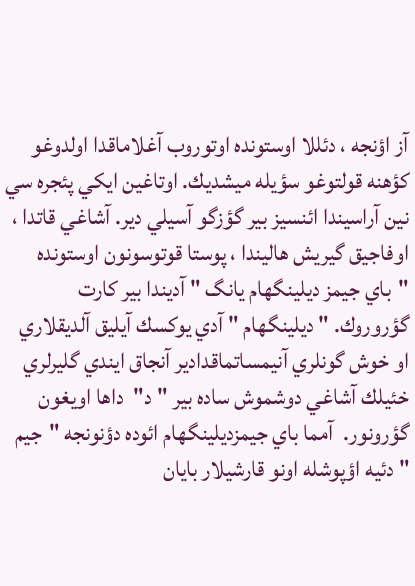آز اؤنجه ، دئللا اوستونده اوتوروب آغلاماقدا اولدوغو كؤهنه قولتوغو سؤيله ميشديك. اوتاغين ايكي پئجره سي نين آراسيندا ائنسيز بير گؤزگو آسيلي دير. آشاغي قاتدا ، اوفاجيق گيريش هاليندا ، پوستا قوتوسونون اوستونده "باي جيمز ديلينگهام يانگ " آديندا بير كارت گؤروروك. " ديلينگهام " آدي يوكسك آيليق آلديقلاري او خوش گونلري آنيمساتماقدادير آنجاق ايندي گليرلري خئيلك آشاغي دوشموش ساده بير "د"  داها اويغون گؤرونور.  آمما باي جيمزديلينگهام ائوده دؤنونجه "جيم " دئيه اؤپوشله اونو قارشيلار بايان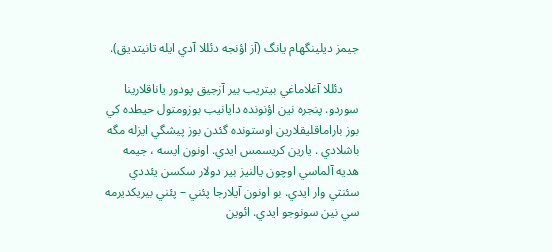جيمز ديلينگهام يانگ (آز اؤنجه دئللا آدي ايله تانيتديق).

     دئللا آغلاماغي بيتريب بير آزجيق پودور ياناقلارينا سوردو. پنجره نين اؤنونده دايانيب بوزومتول حيطده كي  بوز باراماقليقلارين اوستونده گئدن بوز پيشگي ايزله مگه باشلادي . يارين كريسمس ايدي. اونون ايسه ، جيمه هديه آلماسي اوچون يالنيز بير دولار سكسن يئددي سئنتي وار ايدي. بو اونون آيلارجا پئني – پئني بيريكديرمه سي نين سونوجو ايدي. ائوين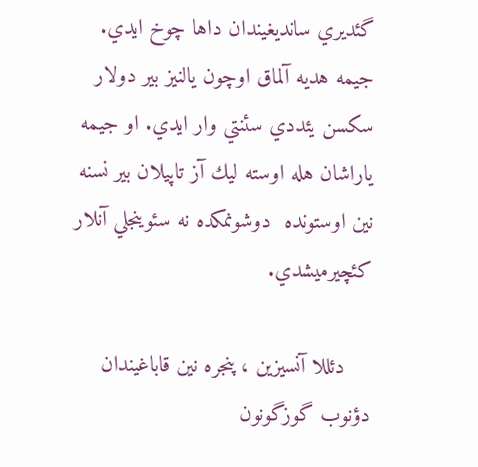گئديري سانديغيندان داها چوخ ايدي. جيمه هديه آلماق اوچون يالنيز بير دولار سكسن يئددي سئنتي وار ايدي. او جيمه ياراشان هله اوسته ليك آز تاپيلان بير نسنه نين اوستونده  دوشونمكده نه سئوينجلي آنلار كئچيرميشدي.

    دئللا آنسيزين ، پنجره نين قاباغيندان دؤنوب گوزگونون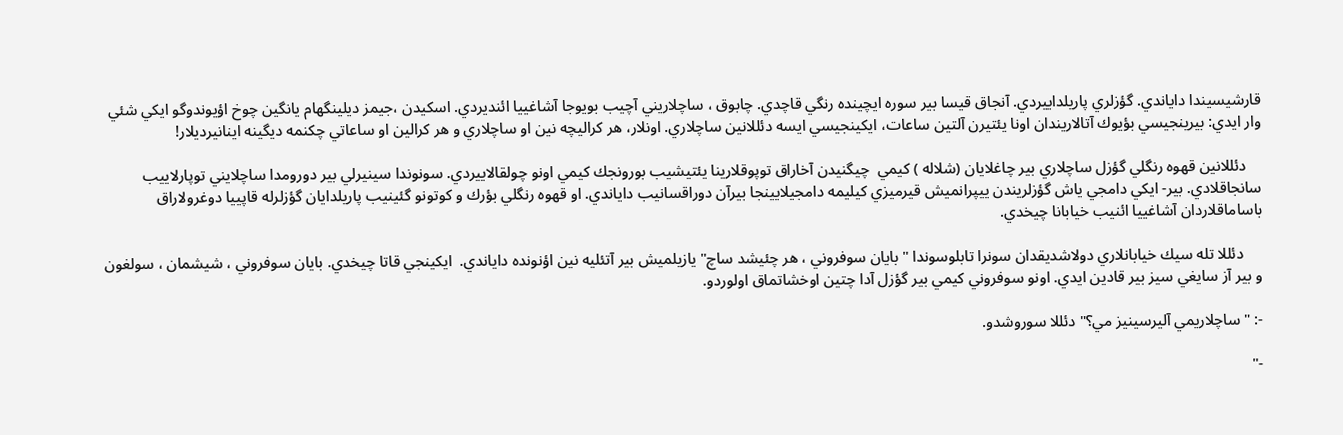قارشيسيندا داياندي. گؤزلري پاريلداييردي. آنجاق قيسا بير سوره ايچينده رنگي قاچدي. چابوق ، ساچلاريني آچيب بويوجا آشاغييا ائنديردي. اسكيدن ،جيمز ديلينگهام يانگين چوخ اؤيوندوگو ايكي شئي وار ايدي: بيرينجيسي بؤيوك آتالاريندان اونا يئتيرن آلتين ساعات، ايكينجيسي ايسه دئللانين ساچلاري. اونلار، هر كراليچه نين او ساچلاري و هر كرالين او ساعاتي چكنمه ديگينه اينانيرديلار!

    دئللانين قهوه رنگلي گؤزل ساچلاري بير چاغلايان (شلاله ) كيمي  چيگنيدن آخاراق توپوقلارينا يئتيشيب بورونجك كيمي اونو چولقالاييردي. سونوندا سينيرلي بير دورومدا ساچلايني توپارلاييب سانجاقلادي. بير- ايكي دامجي ياش گؤزلريندن ييپرانميش قيرميزي كيليمه دامجيلايينجا بيرآن دوراقسانيب داياندي. او قهوه رنگلي بؤرك و كوتونو گئينيب پاريلدايان گؤزلرله قاپييا دوغرولاراق باساماقلاردان آشاغييا ائنيب خيابانا چيخدي.

     دئللا تله سيك خيابانلاري دولاشديقدان سونرا تابلوسوندا " بايان سوفروني ، هر چئيشد ساچ" يازيلميش بير آتئليه نين اؤنونده داياندي.  ايكينجي قاتا چيخدي. بايان سوفروني ، شيشمان ، سولغون و بير آز سايغي سيز بير قادين ايدي. اونو سوفروني كيمي بير گؤزل آدا چتين اوخشاتماق اولوردو.

-: " ساچلاريمي آليرسينيز مي؟" دئللا سوروشدو.

-"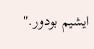ايشيم بودور."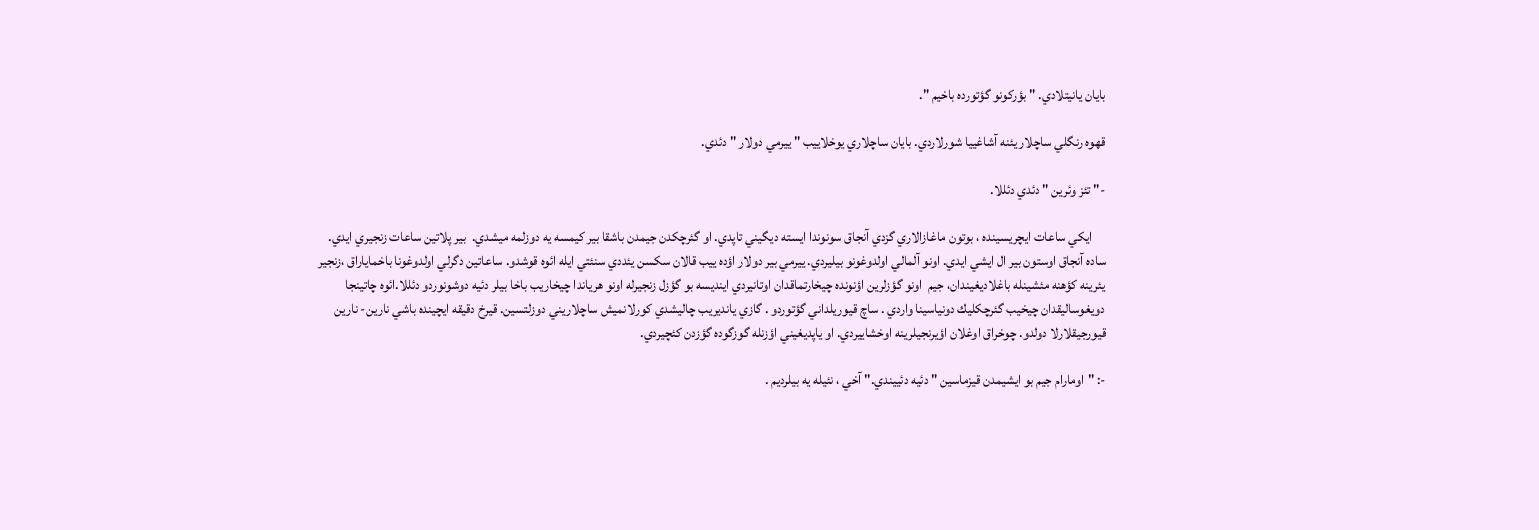بايان يانيتلادي. " بؤركونو گؤتورده باخيم ".

قهوه رنگلي ساچلار يئنه آشاغييا شورلاردي. بايان ساچلاري يوخلاييب " ييرمي دولار " دئدي.

-" تئز وئرين " دئدي دئللا.

     ايكي ساعات ايچريسينده ، بوتون ماغازالاري گزدي آنجاق سونوندا ايسته ديگيني تاپدي. او گئرچكدن جيمدن باشقا بير كيمسه يه دوزلمه ميشدي.  بير پلاتين ساعات زنجيري ايدي. ساده آنجاق اوستون بير ال ايشي ايدي. اونو آلمالي اولدوغونو بيليردي. ييرمي بير دولار اؤده ييب قالان سكسن يئددي سنئتي ايله ائوه قوشدو. ساعاتين دگرلي اولدوغونا باخماياراق ،زنجير يئرينه كؤهنه مئشينله باغلاديغيندان، جيم  اونو گؤزلرين اؤنونده چيخارتماقدان اوتانيردي اينديسه بو گؤزل زنجيرله اونو هرياندا چيخاريب باخا بيلر دئيه دوشونوردو دئللا.ائوه چاتينجا دويغوساليقدان چيخيب گئرچكليك دونياسينا واردي . ساچ قيوريلداني گؤتوردو . گازي يانديريب چاليشدي كورلانميش ساچلاريني دوزلتسين. قيرخ دقيقه ايچينده باشي نارين- نارين قيورجيقلارلا دولدو. چوخراق اوغلان اؤيرنجيلرينه اوخشاييردي. او ياپديغيني اؤزنله گوزگوده گؤزدن كئچيردي.

-: "اومارام جيم بو ايشيمدن قيزماسين " دئيه دئييندي." آخي ، نئيله يه بيلرديم .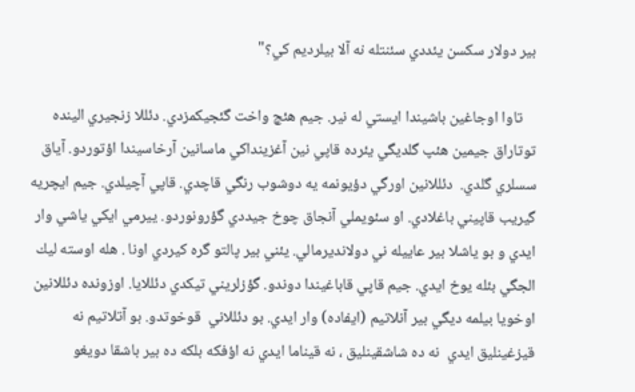بير دولار سكسن يئددي سئنتله نه آلا بيلرديم كي؟"

    تاوا اوجاغين باشيندا ايستي له نير. جيم هئچ واخت گئجيكمزدي. دئللا زنجيري الينده توتاراق جيمين هئپ گلديگي يئرده قاپي نين آغزينداكي ماسانين آرخاسيندا اؤتوردو. آياق سسلري گلدي.  دئللانين اورگي دؤيونمه يه دوشوب رنگي قاچدي. قاپي آچيلدي. جيم ايچريه گيريب قاپيني باغلادي. او سئويملي آنجاق چوخ جيددي گؤرونوردو. ييرمي ايكي ياشي وار ايدي و بو ياشلا بير عاييله ني دولانديرمالي. يئني بير پالتو گره كيردي اونا . هله اوسته ليك الجگي بئله يوخ ايدي. جيم قاپي قاباغيندا دوندو. گؤزلريني تيكدي دئللايا. اوزونده دئللانين اوخويا بيلمه ديگي بير آنلاتيم (ايفاده) وار ايدي. بو دئللاني  قوخوتدو. بو آتلاتیم نه قيزغينليق ايدي  نه ده شاشقينليق ، نه قيناما ايدي نه اؤفكه بلكه ده بير باشقا دويغو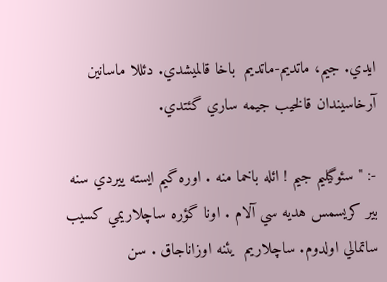ايدي. جيم، ماتديم-ماتديم  باخا قالميشدي. دئللا ماسانين آرخاسيندان قالخيب جيمه ساري گئتدي.

-: " سئوگيليم جيم ! ائله باخما منه . اوره گيم ايسته ييردي سنه بير كريسمس هديه سي آلام . اونا گؤره ساچلاريمي كسيب ساتمالي اولدوم. ساچلاريم  يئنه اوزاناجاق . سن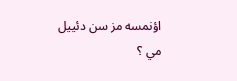اؤنمسه مز سن دئييل مي ؟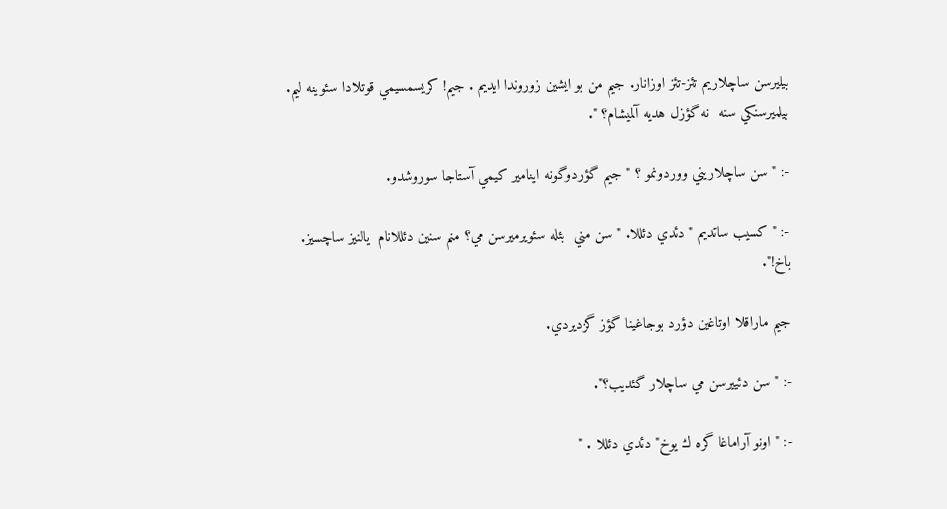بيليرسن ساچلاريم تئز-تئز اوزانار. جيم من بو ايشين زوروندا ايديم . جيم! كريسمسيمي قوتلادا سئوينه ليم. بيلميرسنكي سنه  نه گؤزل هديه آلميشام؟ ".

-: " سن ساچلاريني ووردونمو ؟ " جيم گؤردوگونه اينامير كيمي آستاجا سوروشدو.

-: " كسيب ساتديم " دئدي دئللا. " سن مني  بئله سئويرميرسن مي؟ منم سنين دئللانام  يالنيز ساچسيز. باخ!".

جيم ماراقلا اوتاغين دؤرد بوجاغينا گؤز گزديردي.

-: " سن دئييرسن مي ساچلار گئديب؟".

-: " اونو آراماغا گره ك يوخ" دئدي دئللا . "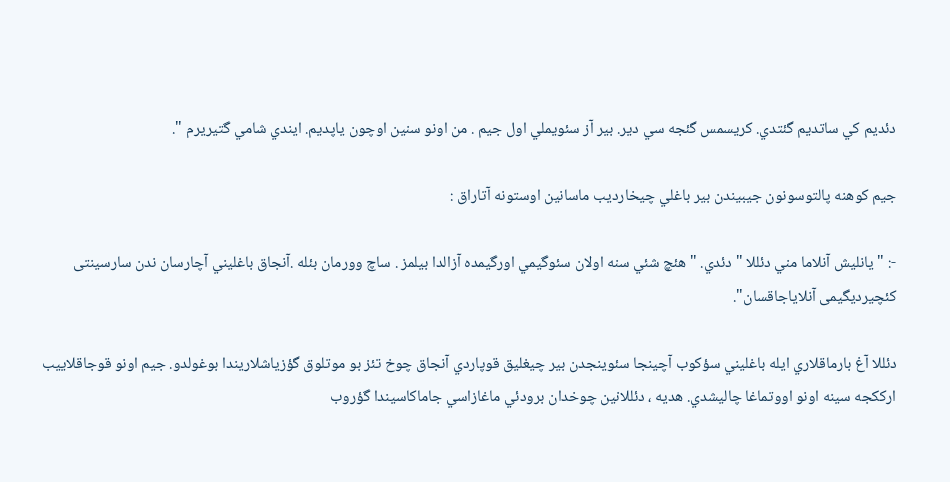دئديم كي ساتديم گئتدي. كريسمس گئجه سي دير. بير آز سئويملي اول جيم . من اونو سنين اوچون ياپديم. ايندي شامي گتيريرم ".

جيم كوهنه پالتوسونون جيبيندن بير باغلي چيخارديب ماسانين اوستونه آتاراق :

-: " يانليش آنلاما مني دئللا " دئدي. " هئچ شئي سنه اولان سئوگيمي اورگيمده آزالدا بيلمز . ساچ وورمان بئله .آنجاق باغليني آچارسان ندن سارسینتی کئچیردیگیمی آنلاياجاقسان".

دئللا آغ بارماقلاري ايله باغليني سؤكوب آچينجا سئوينجدن بير چيغليق قوپاردي آنجاق چوخ تئز بو موتلوق گؤزياشلاريندا بوغولدو. جيم اونو قوجاقلاييب ارككجه سينه اونو اووتماغا چاليشدي. هديه ، دئللانين چوخدان برودئي ماغازاسي جاماكاسيندا گؤروب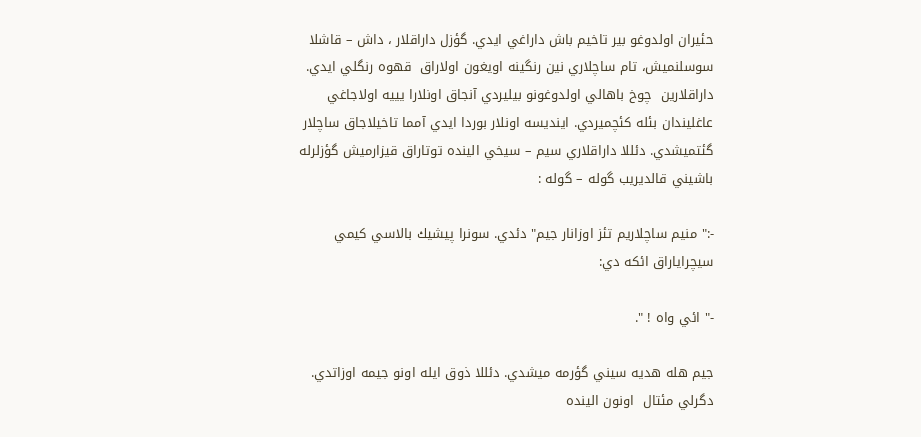حئيران اولدوغو بير تاخيم باش داراغي ايدي. گؤزل داراقلار ، داش – قاشلا سوسلنميش، تام ساچلاري نين رنگينه اويغون اولاراق  قهوه رنگلي ايدي. داراقلارين  چوخ باهالي اولدوغونو بيليردي آنجاق اونلارا يييه اولاجاغي عاغليندان بئله كئچميردي. اينديسه اونلار بوردا ايدي آمما تاخيلاجاق ساچلار گئتميشدي. دئللا داراقلاري سيم – سيخي الينده توتاراق قيزارميش گؤزلرله باشيني قالديريب گوله – گوله :

-:" منيم ساچلاريم تئز اوزانار جيم" دئدي. سونرا پيشيك بالاسي كيمي سيچراياراق ائكه دي:

-" ائي واه ! ".

جيم هله هديه سيني گؤرمه ميشدي. دئللا ذوق ايله اونو جيمه اوزاتدي. دگرلي مئتال  اونون الينده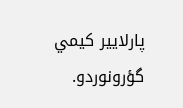پارلايير كيمي گؤرونوردو.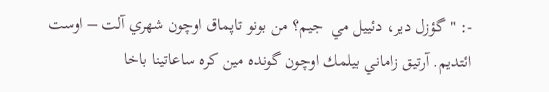-: " گؤزل دير، دئييل مي  جيم؟ من بونو تاپماق اوچون شهري آلت – اوست ائتديم. آرتیق زاماني بيلمك اوچون گونده مين كره ساعاتينا باخا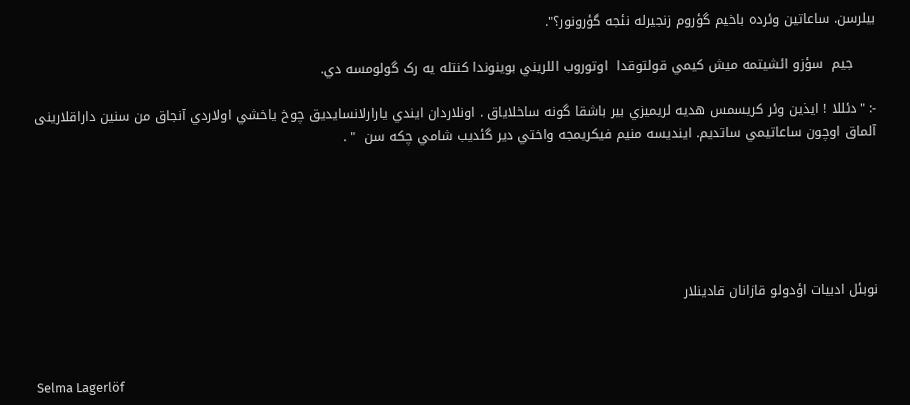بيلرسن. ساعاتين وئرده باخيم گؤروم زنجيرله نئجه گؤرونور؟".

     جيم  سؤزو ائشيتمه ميش كيمي قولتوقدا  اوتوروب اللريني بوینوندا کنتله یه رک گولومسه دي.

-: "دئللا ! ايذين وئر كريسمس هديه لريميزي بير باشقا گونه ساخلاياق . اونلاردان ايندي يارارلانسايديق چوخ ياخشي اولاردي آنجاق من سنين داراقلارينی آلماق اوچون ساعاتيمي ساتديم. اينديسه منيم فيكريمجه واختي دير گئديب شامي چکه سن  " .






نوبئل ادبيات اؤدولو قازانان قادينلار



Selma Lagerlöf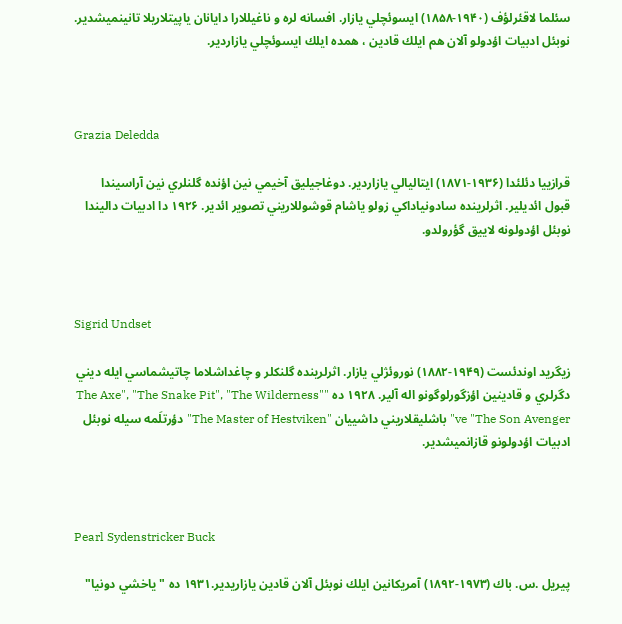سئلما لاقئرلؤف (۱۹۴۰-۱۸۵۸) ايسوئچلي يازار. افسانه لره و ناغيللارا دايانان ياپيتلاريلا تانينميشدير. نوبئل ادبيات اؤدولو آلان هم ايلك قادين ، همده ايلك ايسوئچلي يازاردير.



Grazia Deledda

قرازييا دئلئدا (۱۹۳۶-۱۸۷۱) ايتاليالي يازاردير. دوغاجيليق آخيمي نين اؤنده گلنلري نين آراسيندا قبول ائديلير. اثرلرينده سادونياداكي زولو ياشام قوشوللاريني تصوير ائدير. ۱۹۲۶ دا ادبيات داليندا نوبئل اؤدولونه لاييق گؤرولدو.



Sigrid Undset

زيگريد اوندئست (۱۹۴۹-۱۸۸۲) نوروئژلي يازار. اثرلرينده گلنكلر و چاغداشلاما چاتيشماسي ايله ديني دگرلري و قادينين اؤزگورلوگونو اله آلير. ۱۹۲۸ ده "The Axe", "The Snake Pit", "The Wilderness" ve "The Son Avenger" باشليقلاريني داشييان "The Master of Hestviken" دؤرتلَمه سيله نوبئل ادبيات اؤدولونو قازانميشدير.



Pearl Sydenstricker Buck

پيريل .س. باك (۱۹۷۳-۱۸۹۲) آمريكانين ايلك نوبئل آلان قادين يازاريدير.۱۹۳۱ ده " ياخشي دونيا"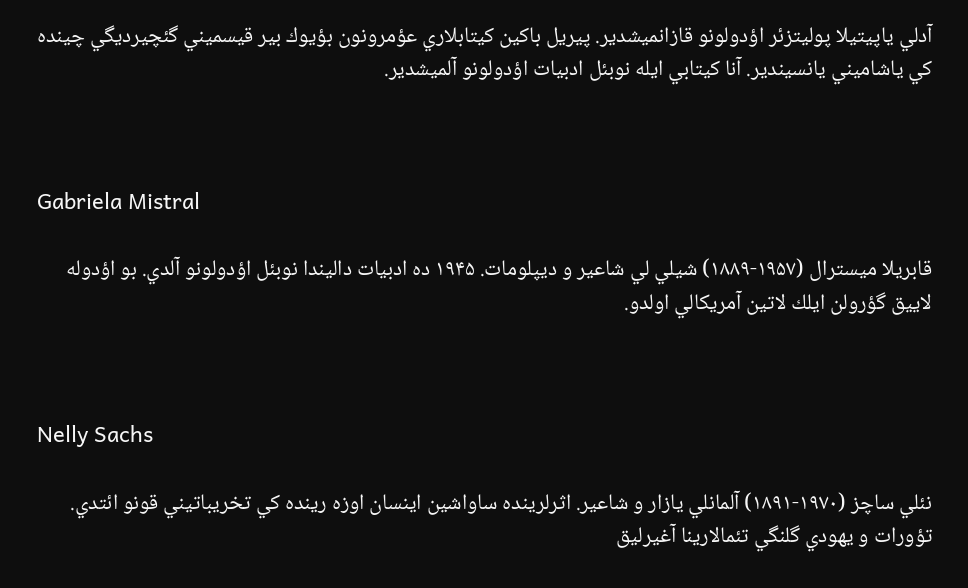آدلي ياپيتيلا پوليتزئر اؤدولونو قازانميشدير. پيريل باكين كيتابلاري عؤمرونون بؤيوك بير قيسميني گئچيرديگي چينده كي ياشاميني يانسيندير. آنا كيتابي ايله نوبئل ادبيات اؤدولونو آلميشدير.



Gabriela Mistral

قابريلا ميسترال (۱۹۵۷-۱۸۸۹) شيلي لي شاعير و ديپلومات. ۱۹۴۵ ده ادبيات داليندا نوبئل اؤدولونو آلدي. بو اؤدوله لاييق گؤرولن ايلك لاتين آمريكالي اولدو.



Nelly Sachs

نئلي ساچز (۱۹۷۰-۱۸۹۱) آلمانلي يازار و شاعير. اثرلرينده ساواشين اينسان اوزه رينده كي تخريباتيني قونو ائتدي. تؤورات و يهودي گلنگي تئمالارينا آغيرليق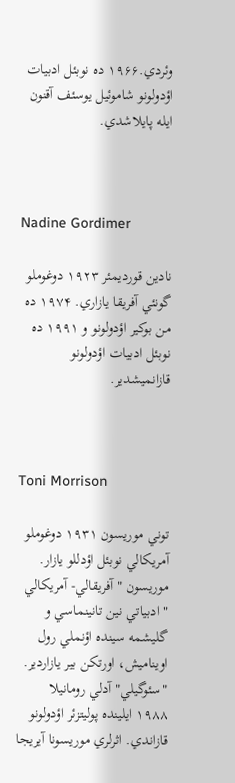وئردي.۱۹۶۶ ده نوبئل ادبيات اؤدولونو شاموئيل يوسئف آقنون ايله پايلاشدي.



Nadine Gordimer

نادين قورديمئر ۱۹۲۳ دوغوملو گونئي آفريقا يازاري. ۱۹۷۴ ده من بوكير اؤدولونو و ۱۹۹۱ ده نوبئل ادبيات اؤدولونو قازانميشدير.



Toni Morrison

توني موريسون ۱۹۳۱ دوغوملو آمريكالي نوبئل اؤدللو يازار. موريسون " آفريقالي- آمريكالي " ادبياتي نين تانينماسي و گليشمه سينده اؤنملي رول اويناميش، اورتكن بير يازاردير. "سئوگيلي" آدلي رومانيلا ۱۹۸۸ ايلينده پوليتزئر اؤدولونو قازاندي. اثرلري موريسونا آيريجا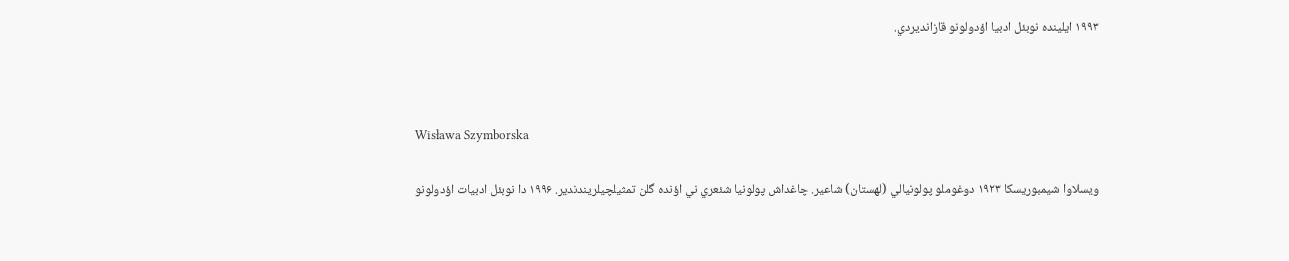۱۹۹۳ ايلينده نوبئل ادبيا اؤدولونو قازانديردي.



Wisława Szymborska

ويسلاوا شيمبوريسكا ۱۹۲۳ دوغوملو پولونيالي (لهستان) شاعير. چاغداش پولونيا شئعري ني اؤنده گلن تمثيلچيلريندندير. ۱۹۹۶ دا نوبئل ادبيات اؤدولونو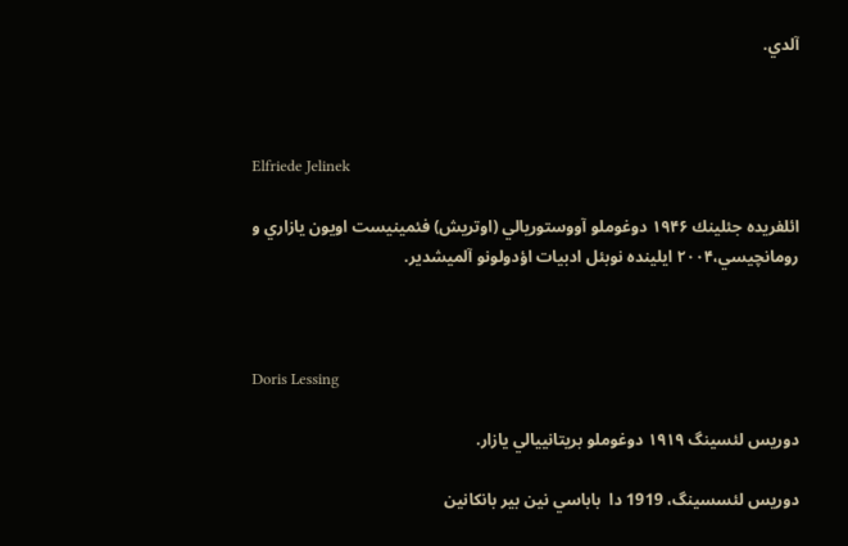آلدي.



Elfriede Jelinek

ائلفريده جئلينك ۱۹۴۶ دوغوملو آووستوريالي (اوتريش) فئمينيست اويون يازاري و رومانچيسي،۲۰۰۴ ايلينده نوبئل ادبيات اؤدولونو آلميشدير.



Doris Lessing

دوريس لئسينگ ۱۹۱۹ دوغوملو بريتانييالي يازار.

دوريس لئسسينگ، 1919 دا  باباسي نين بير بانکانين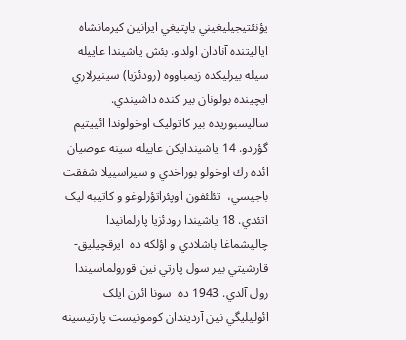يؤنئتيجيليغيني ياپتيغي ايرانين كيرمانشاه اياليتنده آنادان اولدو. بئش ياشيندا عاييله سيله بيرليكده زيمباووه (رودئزيا) سينيرلاري ايچينده بولونان بير كنده داشيندي. ساليسبوريده بير کاتوليک اوخولوندا ائييتيم گؤردو. 14 ياشيندايکن عاييله سينه عوصيان ائده رك اوخولو بوراخدي و سيراسييلا شفقت باجيسي،  تئلئفون اوپئراتؤرلوغو و کاتيبه ليک اتئدي. 18 ياشيندا رودئزيا پارلمانيدا چاليشماغا باشلادي و اؤلكه ده  ايرقچيليق-قارشيتي بير سول پارتي نين قورولماسيندا رول آلدي. 1943 ده  سونا ائرن ايلک ائوليليگي نين آرديندان کومونيست پارتيسينه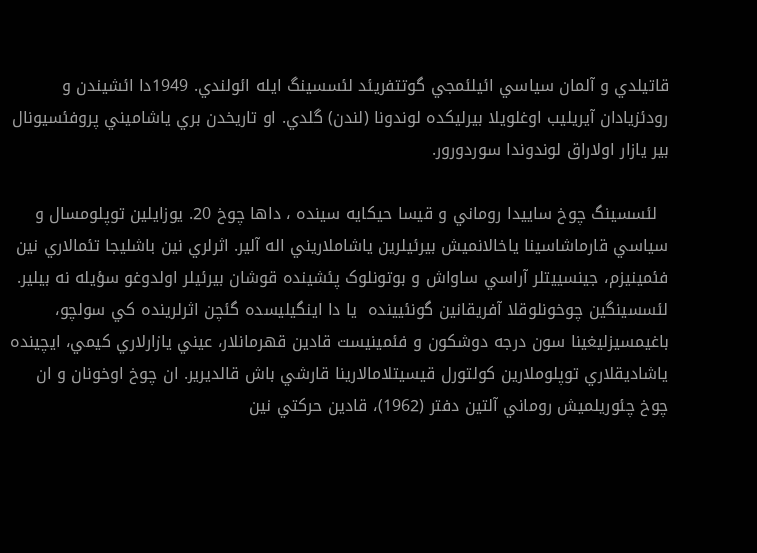قاتيلدي و آلمان سياسي ائيلئمجي گوتتفريئد لئسسينگ ايله ائولندي. 1949دا ائشيندن و رودئزيادان آيريليب اوغلويلا بيرليکده لوندونا (لندن) گلدي. او تاريخدن بري ياشاميني پروفئسيونال بير يازار اولاراق لوندوندا سوردورور.

  لئسسينگ چوخ ساييدا روماني و قيسا حيكايه سينده ، داها چوخ 20. يوزايلين توپلومسال و سياسي قارماشاسينا ياخالانميش بيرئيلرين ياشاملاريني اله آلير. اثرلري نين باشليجا تئمالاري نين فئمينيزم، جينسييتلر آراسي ساواش و بوتونلوک پئشينده قوشان بيرئيلر اولدوغو سؤيله نه بيلير. لئسسينگين چوخونلوقلا آفريقانين گونئيينده  يا دا اينگيليسده گئچن اثرلرينده كي سولچو، باغيمسيزليغينا سون درجه دوشکون و فئمينيست قادين قهرمانلار، عيني يازارلاري كيمي، ايچينده ياشاديقلاري توپلوملارين کولتورل قيسيتلامالارينا قارشي باش قالديرير. ان چوخ اوخونان و ان چوخ چئوريلميش روماني آلتين دفتر (1962)، قادين حركتي نين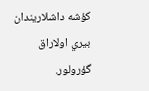کؤشه داشلاريندان بيري اولاراق گؤرولور.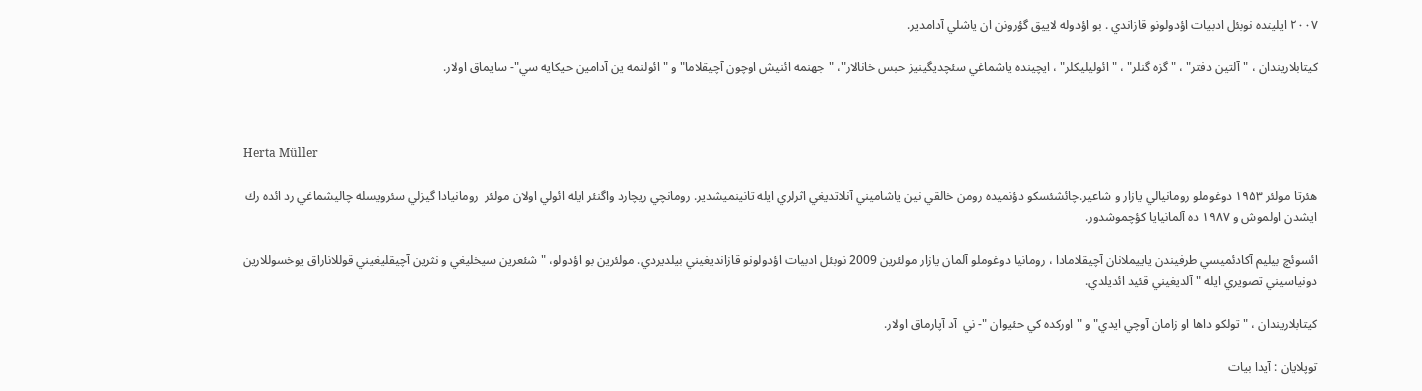۲۰۰۷ ايلينده نوبئل ادبيات اؤدولونو قازاندي . بو اؤدوله لاييق گؤرونن ان ياشلي آدامدير.

كيتابلاريندان ، "آلتين دفتر" ، " گزه گنلر" ، " ائوليليكلر" ، ايچينده ياشماغي سئچديگينيز حبس خانالار"، "جهنمه ائنيش اوچون آچيقلاما" و " ائولنمه ين آدامين حيكايه سي"- سايماق اولار.



Herta Müller

هئرتا مولئر ۱۹۵۳ دوغوملو رومانيالي يازار و شاعير.چائشئسكو دؤنميده رومن خالقي نين ياشاميني آنلاتديغي اثرلري ايله تانينميشدير. رومانچي ريچارد واگنئر ايله ائولي اولان مولئر  رومانيادا گيزلي سئرويسله چاليشماغي رد ائده رك ايشدن اولموش و ۱۹۸۷ ده آلمانيايا كؤچموشدور.

ائسوئچ بيليم آكادئميسي طرفيندن ياييملانان آچيقلامادا ، رومانيا دوغوملو آلمان يازار مولئرين 2009 نوبئل ادبيات اؤدولونو قازانديغيني بيلديردي. مولئرين بو اؤدولو، " شئعرين سيخليغي و نثرين آچيقليغيني قوللاناراق يوخسوللارين دونياسيني تصويري ايله " آلديغيني قئيد ائديلدي.

كيتابلاريندان ، " تولكو داها او زامان آوچي ايدي" و " اوركده كي حئيوان "- ني  آد آپارماق اولار.

توپلايان : آيدا بيات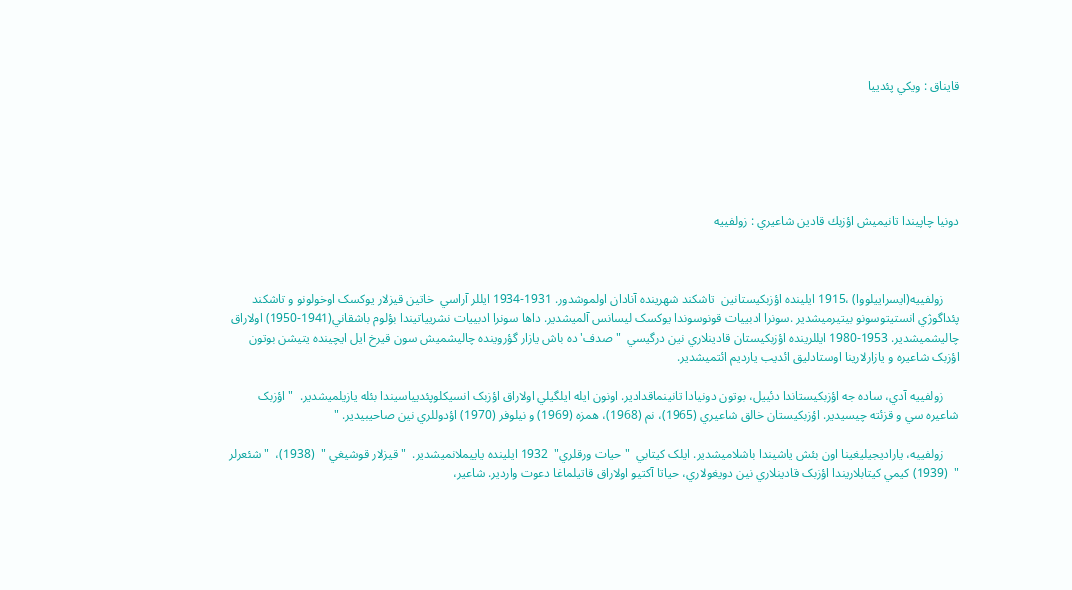قايناق : ويكي پئدييا






دونيا چاپيندا تانيميش اؤزبك قادين شاعيري : زولفييه



     زولفييه(ايسراييلووا) ،1915 ايلينده اؤزبكيستانين  تاشكند شهرينده آنادان اولموشدور. 1931-1934 ايللر آراسي  خاتين قيزلار يوکسک اوخولونو و تاشکند پئداگوژي انستيتوسونو بيتيرميشدير .سونرا ادبييات قونوسوندا يوکسک ليسانس آلميشدير. داها سونرا ادبييات نشريياتيندا بؤلوم باشقاني(1941-1950) اولاراق چاليشميشدير. 1953-1980 ايللرينده اؤزبکيستان قادينلاري نين درگيسي  " صدف'ده باش يازار گؤروينده چاليشميش سون قيرخ ايل ايچينده يتيشن بوتون اؤزبک شاعيره و يازارلارينا اوستادليق ائديب يارديم ائتميشدير.

     زولفييه آدي، ساده جه اؤزبکيستاندا دئييل، بوتون دونيادا تانينماقدادير. اونون ايله ايلگيلي اولاراق اؤزبک انسيکلوپئديياسيندا بئله يازيلميشدير.  " اؤزبک شاعيره سي و قزئته چيسيدير. اؤزبكيستان خالق شاعيري (1965)، نم (1968)، همزه (1969) و نيلوفر (1970) اؤدوللري نين صاحیبيدير. "

     زولفييه، ياراديجيليغينا اون بئش ياشيندا باشلاميشدير. ايلک کيتابي  " حيات ورقلري"  1932 ايلينده ياييملانميشدير.  " قيزلار قوشيغي "  (1938)،  " شئعرلر "  (1939) كيمي کيتابلاريندا اؤزبک قادينلاري نين دويغولاري، حياتا آکتيو اولاراق قاتيلماغا دعوت واردير. شاعير،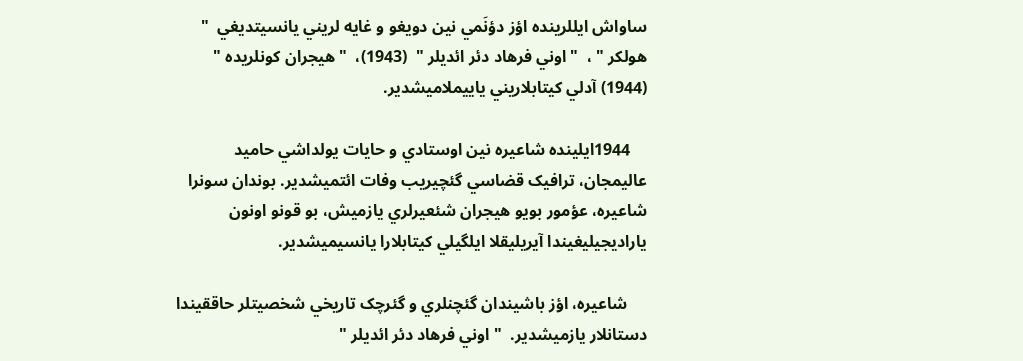ساواش ايللرينده اؤز دؤنَمي نين دويغو و غايه لريني يانسيتديغي  " هولکر " ،  " اوني فرهاد دئر ائديلر "  (1943)،  " هيجران کونلريده "  (1944) آدلي کيتابلاريني ياييملاميشدير.

    1944ايلينده شاعيره نين اوستادي و حايات يولداشي حاميد عاليمجان، ترافيک قضاسي گئچيريب وفات ائتميشدير. بوندان سونرا شاعيره، عؤمور بويو هيجران شئعيرلري يازميش، بو قونو اونون ياراديجيليغيندا آيريليقلا ايلگيلي کيتابلارا يانسيميشدير.

     شاعيره، اؤز باشيندان گئچنلري و گئرچک تاريخي شخصيتلر حاققيندا دستانلار يازميشدير.  " اوني فرهاد دئر ائديلر "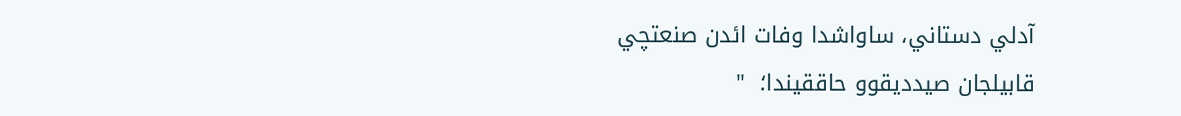آدلي دستاني، ساواشدا وفات ائدن صنعتچي قابيلجان صيدديقوو حاققيندا؛  "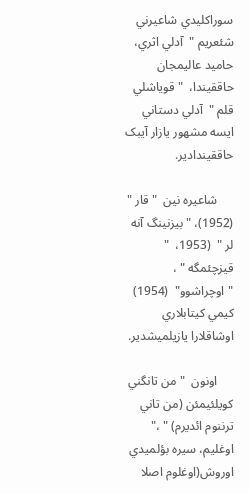سوراکليدي شاعيرني شئعريم "  آدلي اثري، حاميد عاليمجان حاققيندا،  " قوياشلي قلم "  آدلي دستاني ايسه مشهور يازار آيبک حاققيندادير.

     شاعيره نين  " قار "  (1952)، "بيزنينگ آنه لر "  (1953،  " قيزچئمگه " ، "اوچراشوو"  (1954) كيمي کيتابلاري اوشاقلارا يازيلميشدير.

     اونون  " من تانگني کويلئيمئن (من تاني ترننوم ائديرم) " ،" اوغليم، سيره بؤلميدي اوروش(اوغلوم اصلا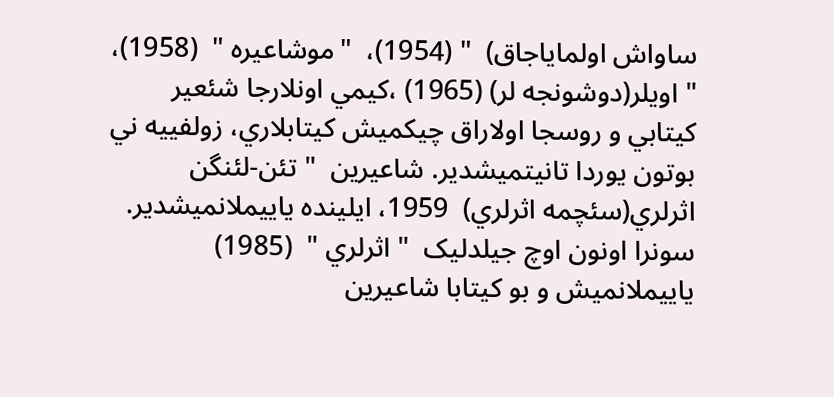ساواش اولماياجاق)  " (1954)،  "موشاعيره "  (1958)،  " اويلر(دوشونجه لر) (1965) ،كيمي اونلارجا شئعير کيتابي و روسجا اولاراق چيکميش کيتابلاري، زولفييه ني بوتون يوردا تانيتميشدير. شاعيرين  " تئن-لئنگن اثرلري(سئچمه اثرلري)  1959، ايلينده ياييملانميشدير. سونرا اونون اوچ جيلدليک  " اثرلري "  (1985) ياييملانميش و بو کيتابا شاعيرين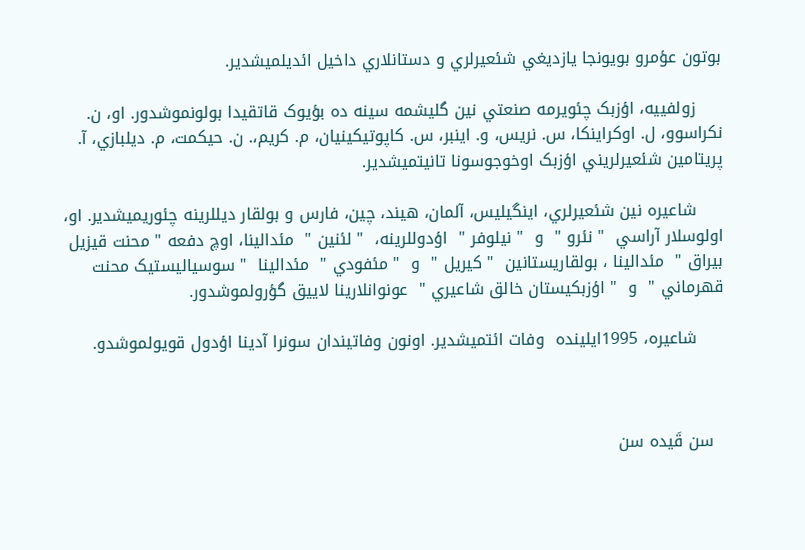بوتون عؤمرو بويونجا يازديغي شئعيرلري و دستانلاري داخيل ائديلميشدير.

     زولفييه، اؤزبک چئويرمه صنعتي نين گليشمه سينه ده بؤيوک قاتقيدا بولونموشدور. او، ن. نکراسوو، ل. اوکراينکا، س. نريس، و. اينبر، س. کاپوتيکينيان، م. کريم،. ن. حيکمت، م. ديلبازي، آ. پريتامين شئعيرلريني اؤزبک اوخوجوسونا تانيتميشدير.

     شاعيره نين شئعيرلري، اينگيليس، آلمان، هيند، چين، فارس و بولقار ديللرينه چئوريميشدير. او، اولوسلار آراسي  " نئرو "  و  " نيلوفر "  اؤدوللرينه،  " لئنين "  مئدالينا، اوچ دفعه " محنت قيزيل بيراق "  مئدالينا ، بولقاريستانين  " کيريل "  و  " مئفودي "  مئدالينا  " سوسياليستيک محنت قهرماني "  و  " اؤزبکيستان خالق شاعيري "  عونوانلارينا لاييق گؤرولموشدور.

     شاعيره، 1995ايلينده  وفات ائتميشدير. اونون وفاتيندان سونرا آدينا اؤدول قويولموشدو.



  سن قَيده سن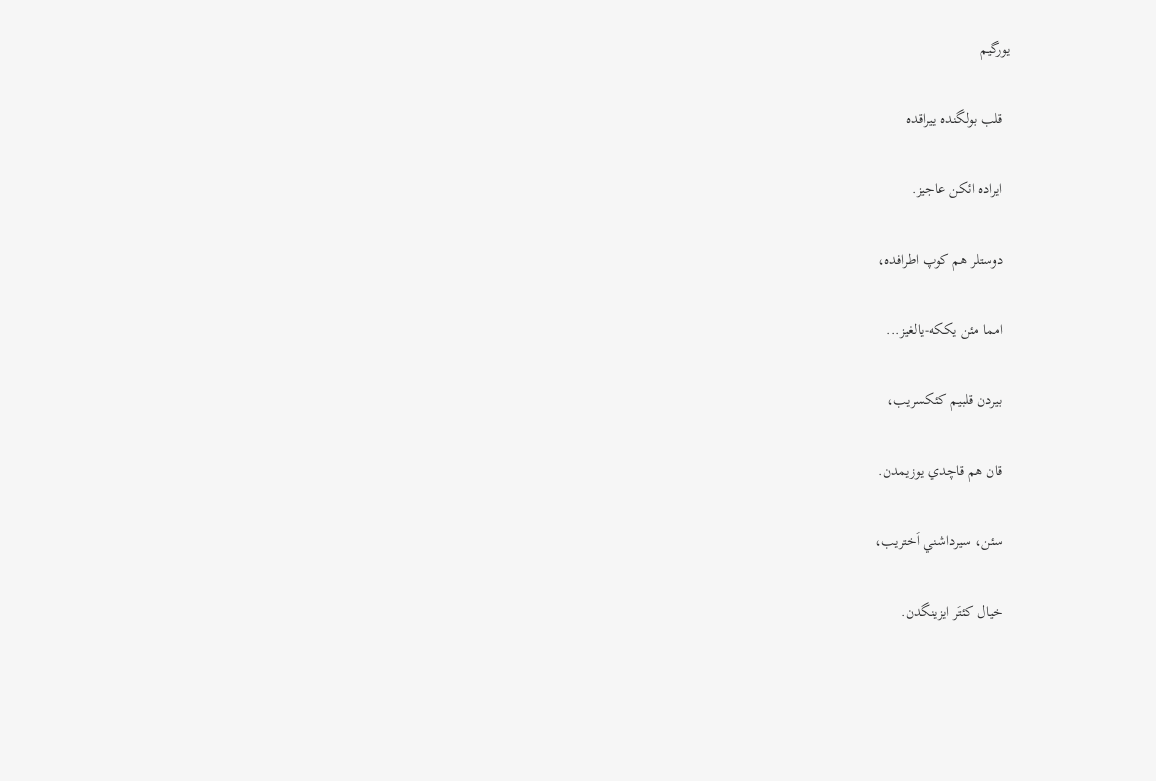يورگيم

  قلب بولگنده ييراقده

  ايراده ائکن عاجيز.

  دوستلر هم کوپ اطرافده،

  امما مئن يککه-يالغيز...

  بيردن قلبيم کئکسريب،

  قان هم قاچدي يوزيمدن.

  سئن، سيرداشني اَختريب،

  خيال کئتَر ايزينگدن.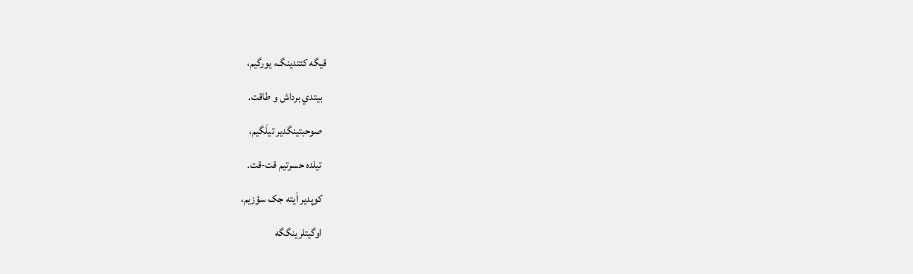قيگه کئتدينگ، يورگيم،

  بيتدي برداش و طاقت.

  صوحبتينگدير تيلَگيم،

  تيلده حسرتيم قت-قت.

  کوپدير اَيته جک سؤزيم،

  اوگيتلرينگگه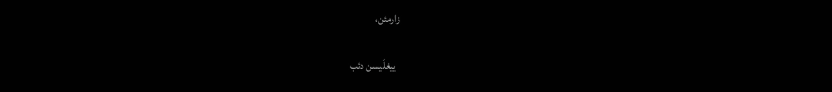زارمئن،

  ييغلَيسن دئب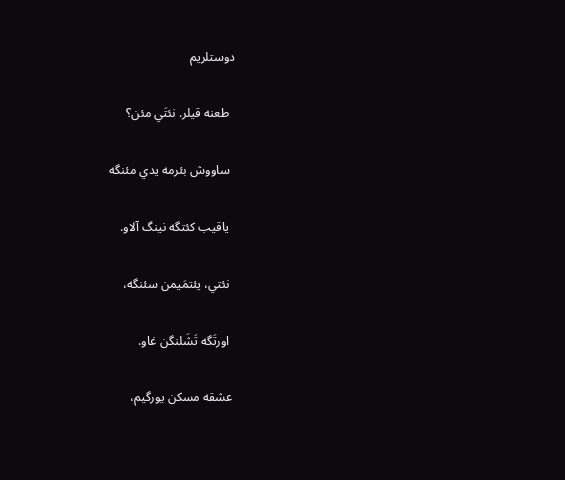دوستلريم

  طعنه قيلر. نئتَي مئن؟

  ساووش بئرمه يدي مئنگه

  ياقيب کئتگه نينگ آلاو.

  نئتي، يئتمَيمن سئنگه،

  اورتَگه تَشَلنگن غاو.

 عشقه مسکن يورگيم،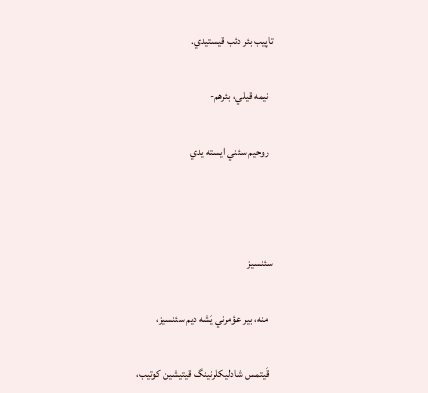تاپيب بئر دئب قيستيدي.

  نيمه قيلي، بئرهم-

  روحيم سئني ايسته يدي



سئنسيز

  منه، بير عؤمرني يَشه ديم سئنسيز،

  قَيتمس شادليکلرنينگ قيتيشين کوتيب،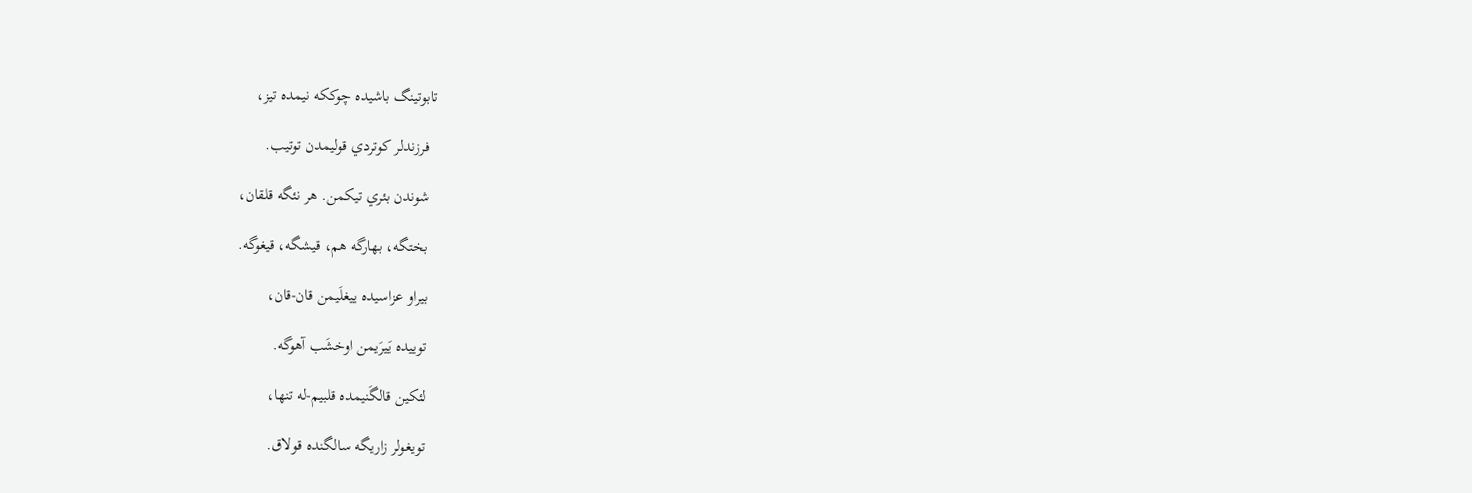تابوتينگ باشيده چوککه نيمده تيز،

  فرزندلر کوتردي قوليمدن توتيب.

  شوندن بئري تيکمن. هر نئگه قلقان،

  بختگه، بهارگه هم، قيشگه، قيغوگه.

  بيراو عزاسيده ييغلَيمن قان-قان،

  توييده يَيرَيمن اوخشَب آهوگه.

  لئکين قالگَنيمده قلبيم-له تنها،

  تويغولر زاريگه سالگنده قولاق.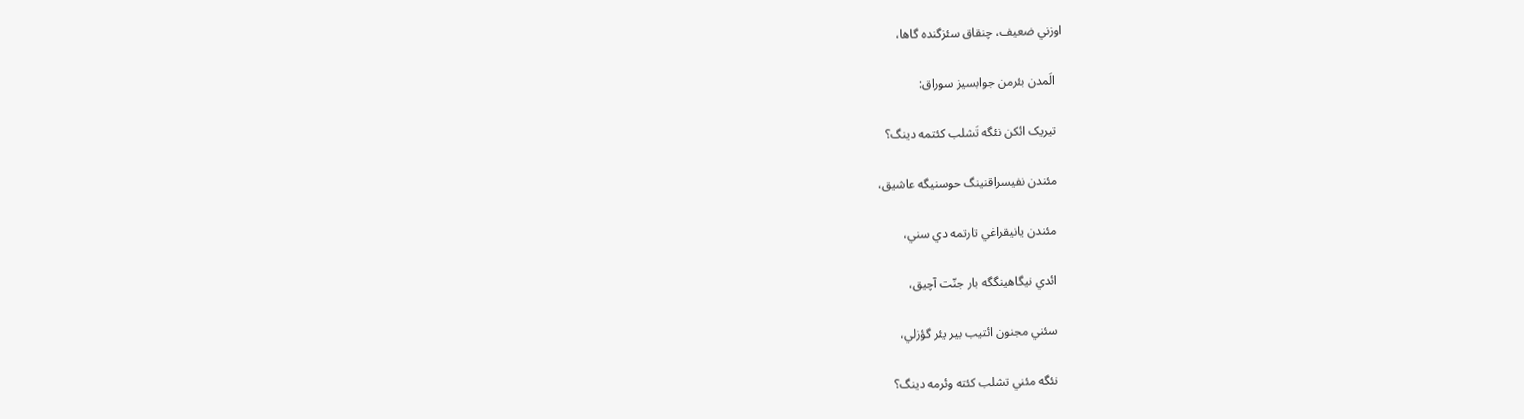اوزني ضعيف، چنقاق سئزگنده گاها،

  الَمدن بئرمن جوابسيز سوراق:

  تيريک ائکن نئگه تَشلب کئتمه دينگ؟

  مئندن نفيسراقنينگ حوسنيگه عاشيق،

  مئندن يانيقراغي تارتمه دي سني،

  ائدي نيگاهينگگه بار جنّت آچيق،

  سئني مجنون ائتيب بير يئر گؤزلي،

  نئگه مئني تشلب کئته وئرمه دينگ؟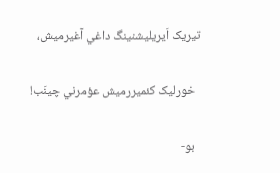تيريک اَيريليشنينگ داغي آغيرميش،

  خورليک کئميررميش عؤمرني چينَب!

  بو-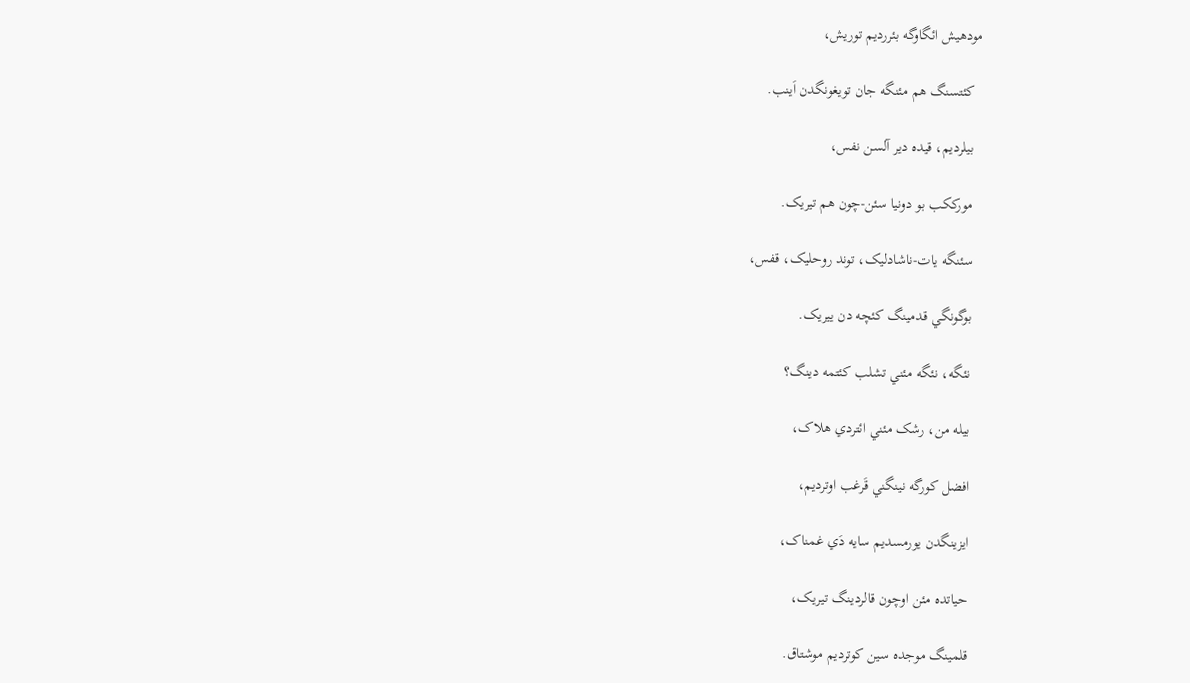مودهيش ائگاوگه بئررديم توريش،

  کئتسنگ هم مئنگه جان تويغونگدن اَينب.

  بيلرديم، قيده دير آلسن نفس،

  مورککب بو دونيا سئن-چون هم تيريک.

  سئنگه يات-ناشادليک، توند روحليک، قفس،

  بوگونگي قدمينگ کئچه دن ييريک.

  نئگه، نئگه مئني تشلب کئتمه دينگ؟

  بيله من، رشک مئني ائتردي هلاک،

  افضل کورگه نينگني قَرغب اوترديم،

  ايزينگدن يورمسديم سايه دَي غمناک،

  حياتده مئن اوچون قالردينگ تيريک،

  قلمينگ موجده سين کوترديم موشتاق.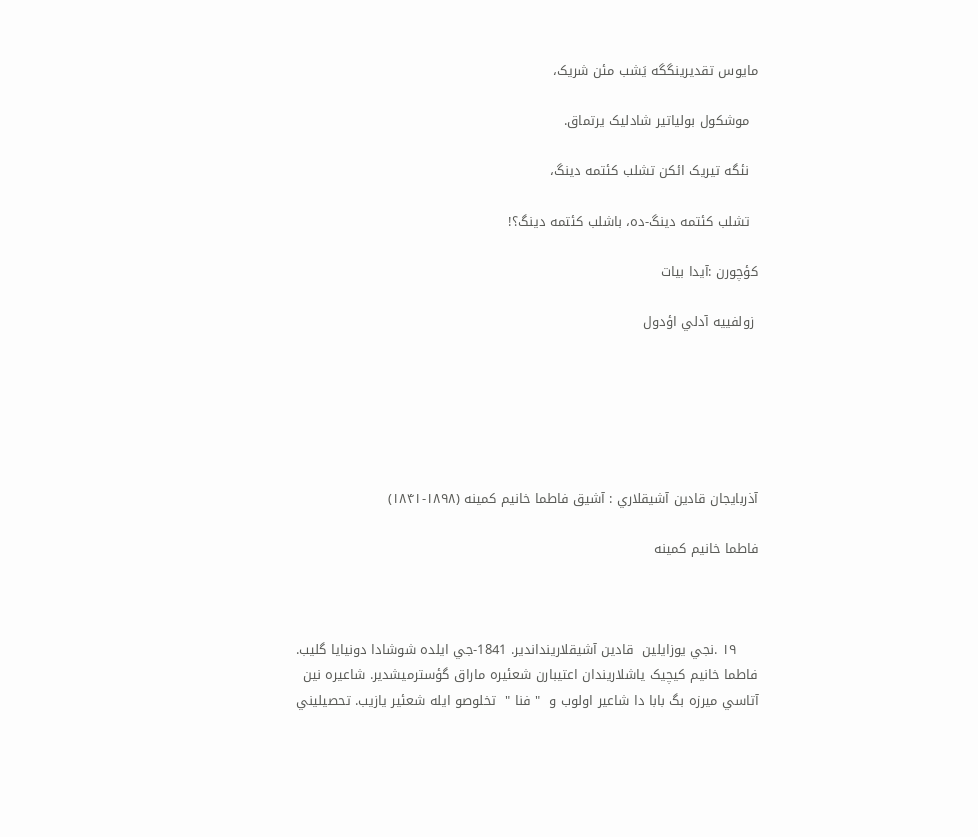مايوس تقديرينگگه يَشب مئن شريک،

  موشکول بولياتير شادليک يرتماق.

  نئگه تيريک ائکن تشلب کئتمه دينگ،

  تشلب کئتمه دينگ-ده، باشلب کئتمه دينگ؟!

كؤچورن :آيدا بيات

 زولفييه آدلي اؤدول






آذربايجان قادين آشيقلاري : آشيق فاطما خانيم كمينه (۱۸۹۸-۱۸۴۱)

فاطما خانيم كمينه



     ۱۹ .نجي يوزايلين  قادين آشيقلارينداندير. 1841-جي ايلده شوشادا دونيايا گليب. فاطما خانيم کيچيک ياشلاريندان اعتيبارن شعئيره ماراق گؤسترميشدير. شاعيره نين آتاسي ميرزه بگ بابا دا شاعير اولوب و  " فنا "  تخلوصو ايله شعئير يازيب. تحصيليني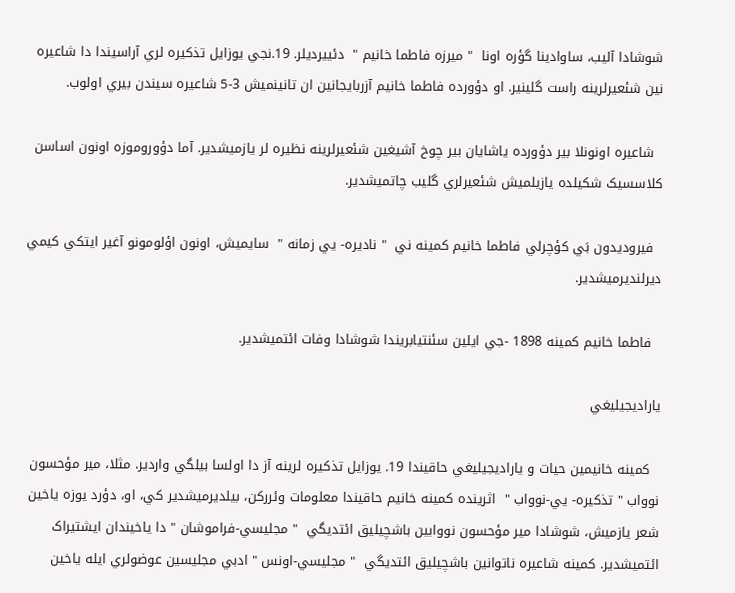شوشادا آليب، ساوادينا گؤره اونا  " ميرزه فاطما خانيم "  دئييرديلر. 19.نجي يوزايل تذکيره لري آراسيندا دا شاعيره نين شئعيرلرينه راست گلينير. او دؤورده فاطما خانيم آزربايجانين ان تانينميش 3-5 شاعيره سيندن بيري اولوب.

  شاعيره اونونلا بير دؤورده ياشايان بير چوخ آشيغين شئعيرلرينه نظيره لر يازميشدير. آما دؤوروموزه اونون اساسن کلاسسيک شکيلده يازيلميش شئعيرلري گليب چاتميشدير.

  فيروديدون بَي کؤچرلي فاطما خانيم کمينه ني  " ناديره- يي زمانه "  سايميش، اونون اؤلومونو آغير ايتکي کيمي ديرلنديرميشدير.

  فاطما خانيم کمينه 1898 -جي ايلين سئنتيابريندا شوشادا وفات ائتميشدير.

ياراديجيليغي

  کمينه خانيمين حيات و ياراديجيليغي حاقيندا 19. يوزايل تذکيره لرينه آز دا اولسا بيلگي واردير. مثلا، مير مؤحسون نوواب " تذکيره- يي-نوواب "  اثرينده کمينه خانيم حاقيندا معلومات وئررکن، بيلديرميشدير کي، او، دؤرد يوزه ياخين شعر يازميش، شوشادا مير مؤحسون نووابين باشچيليق ائتديگي  " مجليسي-فراموشان " دا ياخيندان ايشتيراک ائتميشدير. کمينه شاعيره ناتوانين باشچيليق ائتديگي  " مجليسي-اونس " ادبي مجليسين عوضولري ايله ياخين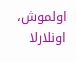اولموش، اونلارلا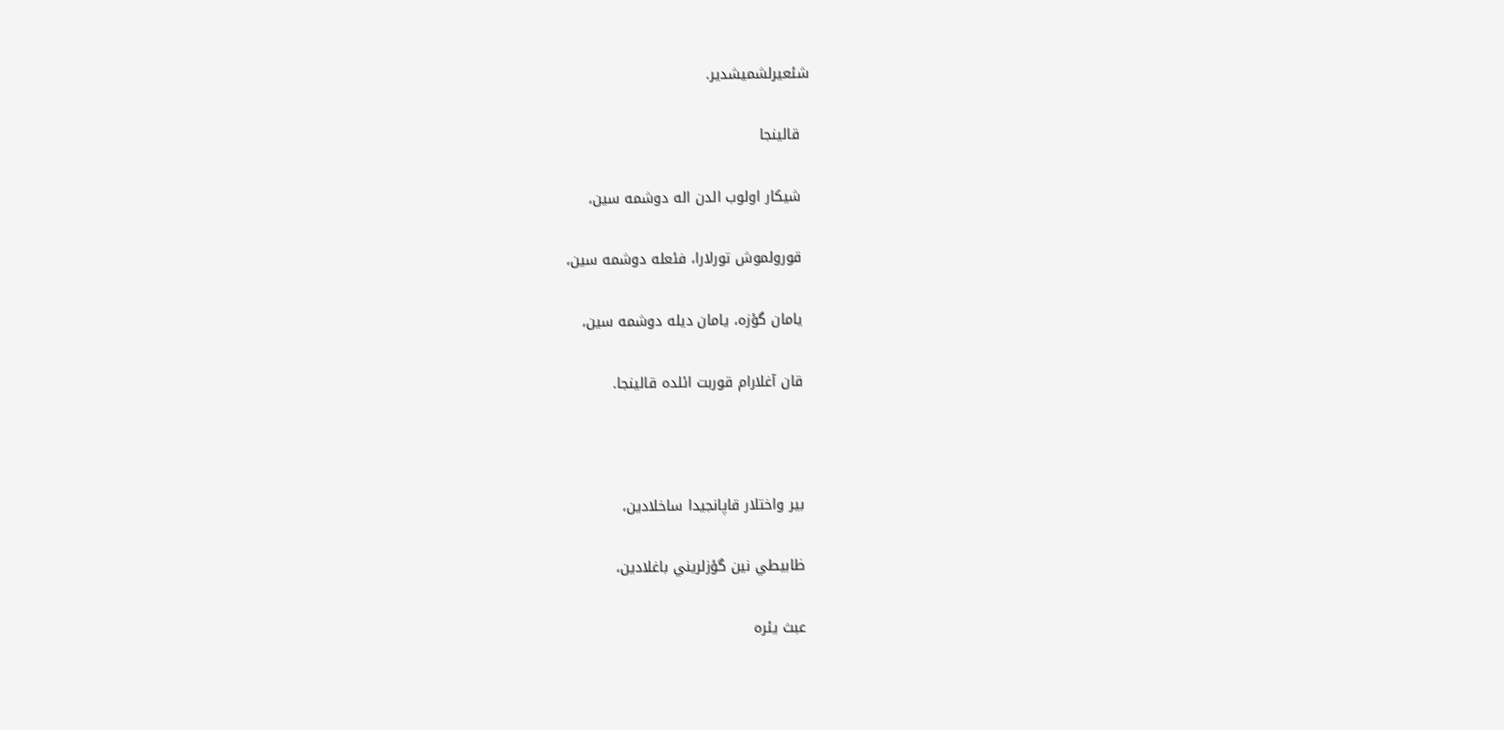شئعيرلشميشدير.

  قالينجا

  شيکار اولوب الدن اله دوشمه سين،

  قورولموش تورلارا، فئعله دوشمه سين،

  يامان گؤزه، يامان ديله دوشمه سين،

  قان آغلارام قوربت ائلده قالينجا.



  بير واختلار قاپانجيدا ساخلادين،

  ظابيطي نين گؤزلريني باغلادين،

  عبث يئره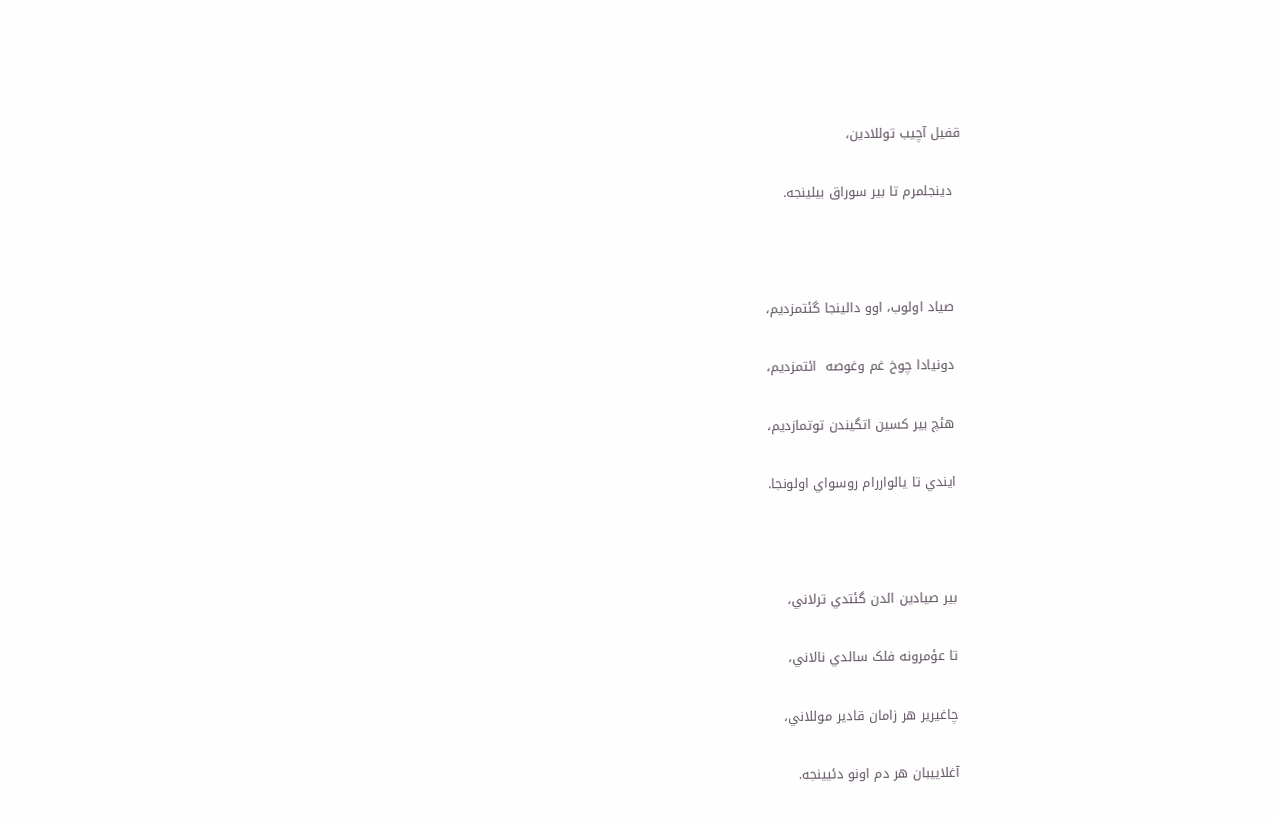قفيل آچيب توللادين،

  دينجلمرم تا بير سوراق بيلينجه.



  صياد اولوب، اوو دالينجا گئتمزديم،

  دونيادا چوخ غم وغوصه  ائتمزديم،

  هئچ بير کسين اتگيندن توتمازديم،

  ايندي تا يالواررام روسواي اولونجا.



  بير صيادين الدن گئتدي ترلاني،

  تا عؤمرونه فلک سالدي نالاني،

  چاغيرير هر زامان قادير موللاني،

  آغلاييبان هر دم اونو دئيينجه.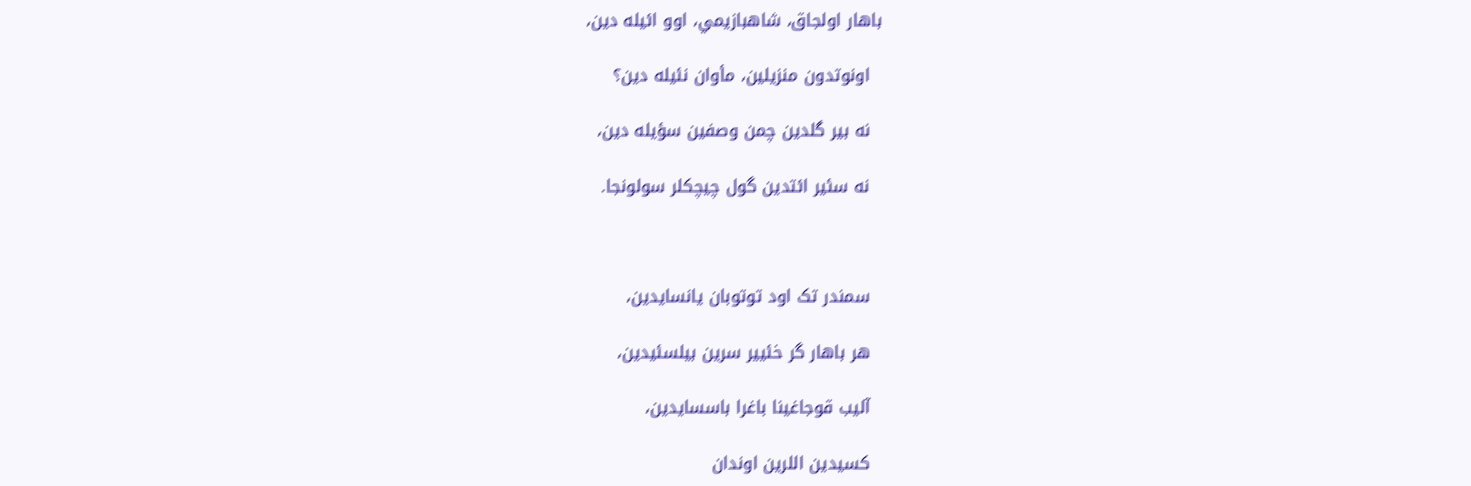باهار اولجاق، شاهبازيمي، اوو ائيله دين،

  اونوتدون منزيلين، مأوان نئيله دين؟

  نه بير گلدين چمن وصفين سؤيله دين،

  نه سئير ائتدين گول چيچکلر سولونجا.



  سمندر تک اود توتوبان يانسايدين،

  هر باهار گر خئيير سرين بيلسئيدين،

  آليب قوجاغينا باغرا باسسايدين،

  کسيدين اللرين اوندان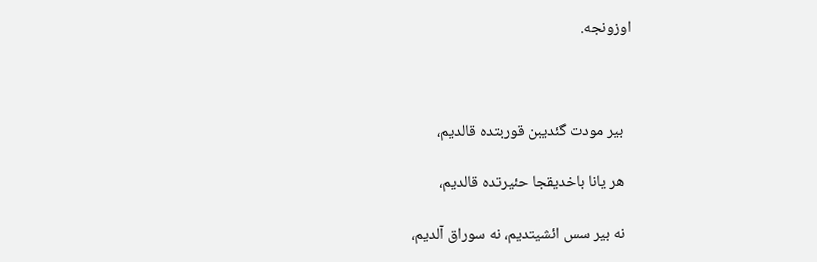اوزونجه.



  بير مودت گئديبن قوربتده قالديم،

  هر يانا باخديقجا حئيرتده قالديم،

  نه بير سس ائشيتديم، نه سوراق آلديم،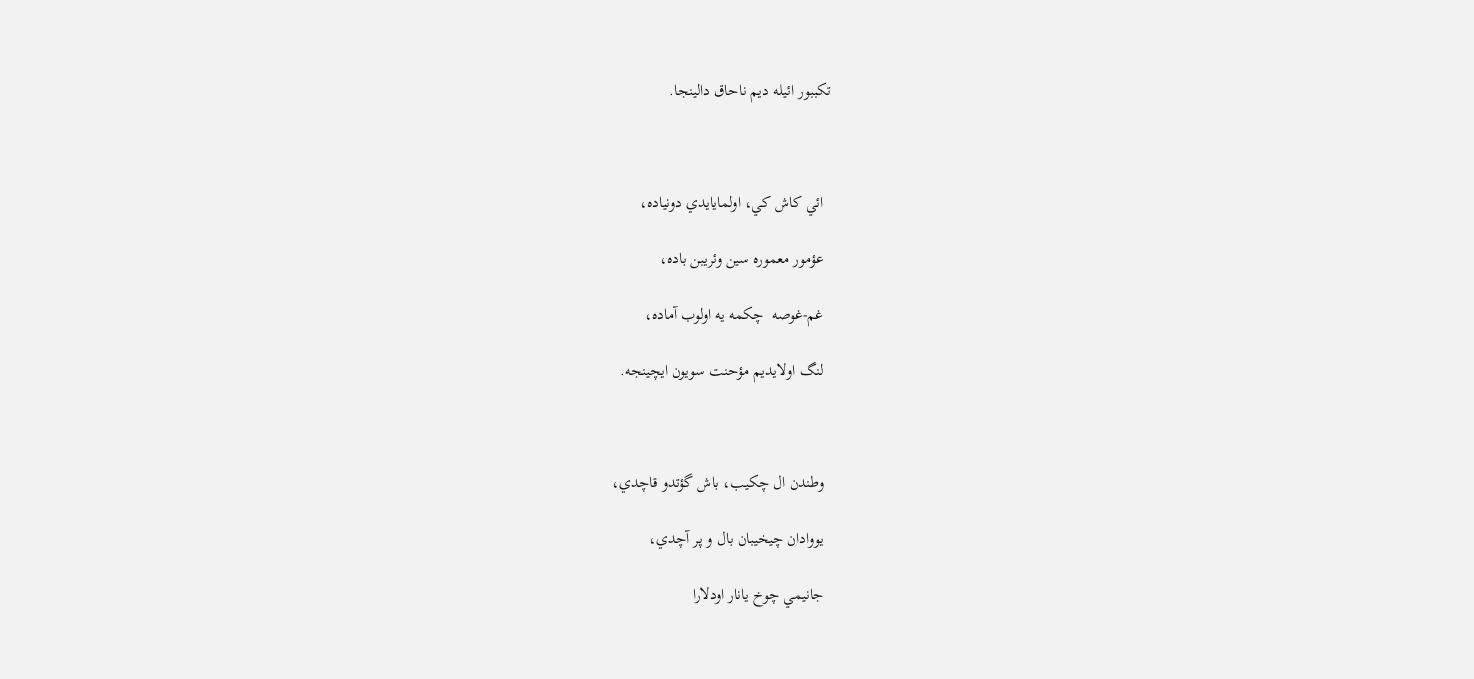تکببور ائيله ديم ناحاق دالينجا.



  ائي کاش کي، اولمايايدي دونياده،

  عؤمور معموره سين وئريبن باده،

  غم-غوصه  چکمه يه اولوب آماده،

  لنگ اولايديم مؤحنت سويون ايچينجه.



  وطندن ال چکيب، باش گؤتدو قاچدي،

  يووادان چيخيبان بال و پر آچدي،

  جانيمي چوخ يانار اودلارا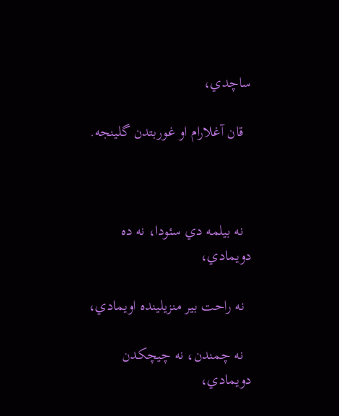ساچدي،

  قان آغلارام او غوربتدن گلينجه.



  نه بيلمه دي سئودا، نه ده دويمادي،

  نه راحت بير منزيلينده اويمادي،

  نه چمندن، نه چيچکدن دويمادي،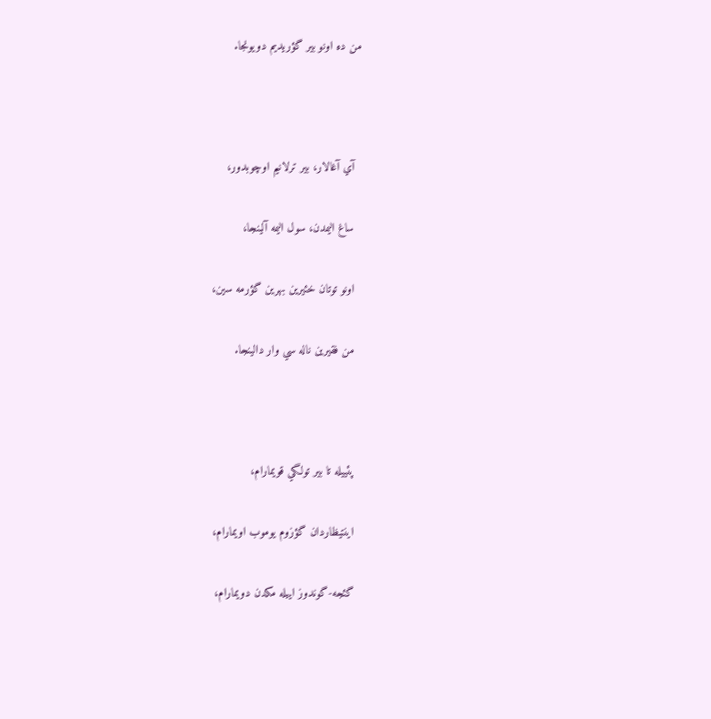من ده اونو بير گؤريديم دويونجا.



  آي آغالار، بير ترلانيم اوچوبدور،

  ساغ اليمدن، سول اليمه آلينجا،

  اونو توتان خئيرين بهرين گؤرمه سين،

  من فقيرين ناله سي وار دالينجا.



  پئييله تا بير تولگي قويمارام،

  اينتيظاردان گؤزوم يوموب اويمارام،

  گئجه-گوندوز اييله مکدن دويمارام،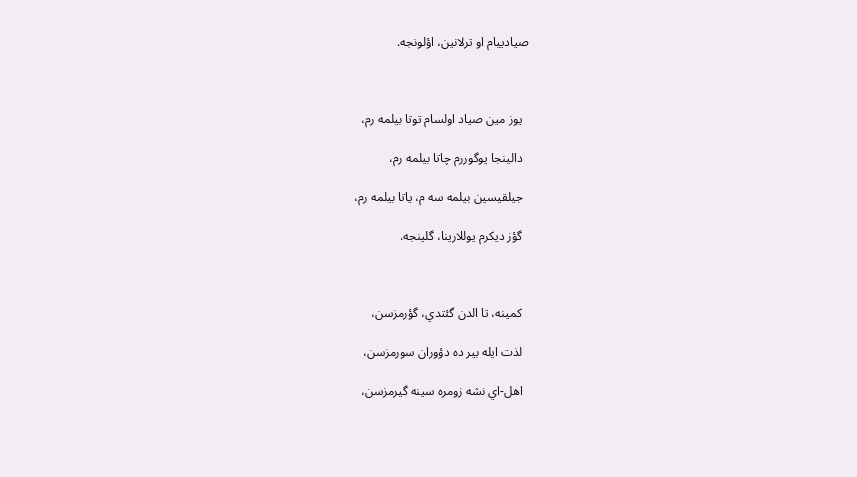صيادييام او ترلانين، اؤلونجه.



  يوز مين صياد اولسام توتا بيلمه رم،

  دالينجا يوگوررم چاتا بيلمه رم،

  جيلقيسين بيلمه سه م، ياتا بيلمه رم،

  گؤز ديکرم يوللارينا، گلينجه.



  کمينه، تا الدن گئتدي، گؤرمزسن،

  لذت ايله بير ده دؤوران سورمزسن،

  اهل-اي نشه زومره سينه گيرمزسن،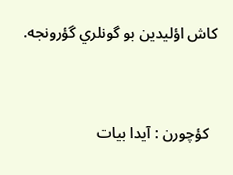کاش اؤليدين بو گونلري گؤرونجه.



  كؤچورن : آيدا بيات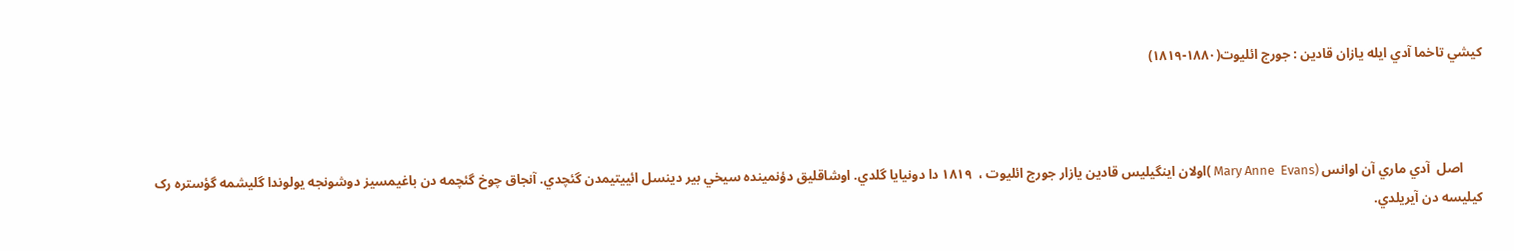كيشي تاخما آدي ايله يازان قادين : جورج ائليوت(۱۸۸۰-۱۸۱۹)



      اصل  آدي ماري آن اوانس (Mary Anne  Evans )اولان اينگيليس قادين يازار جورج ائليوت ،  ۱۸۱۹ دا دونيايا گلدي. اوشاقليق دؤنمينده سيخي بير دينسل ائييتيمدن گئچدي. آنجاق چوخ گئچمه دن باغيمسيز دوشونجه يولوندا گليشمه گؤستره رک کيليسه دن آيريلدي.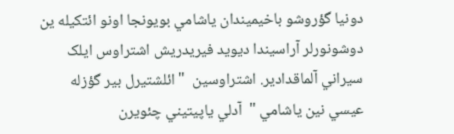دونيا گؤروشو باخيميندان ياشامي بويونجا اونو ائتکيله ين دوشونورلر آراسيندا ديويد فيريدريش اشتراوس ايلک سيراني آلماقدادير. اشتراوسين  " ائلشتيرل بير گؤزله عيسي نين ياشامي "  آدلي ياپيتيني چئويرن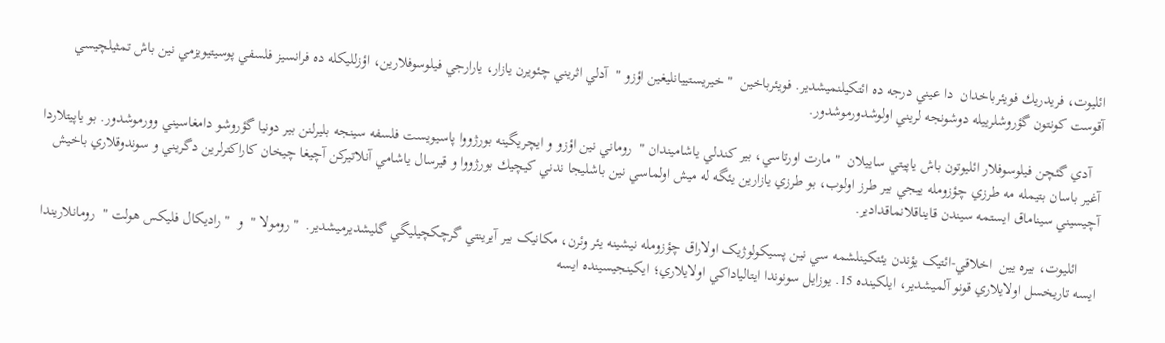ائليوت، فريدريك فويئرباخدان  دا عيني درجه ده ائتکيلنميشدير. فويئرباخين  " خيريستييانليغين اؤزو "  آدلي اثريني چئويرن يازار، يارارجي فيلوسوفلارين، اؤزلليکله ده فرانسيز فلسفي پوسيتيويزمي نين باش تمثيلچيسي آقوست كونتون گؤروشلرييله دوشونجه لريني اولوشدورموشدور.

   آدي گئچن فيلوسوفلار ائليوتون باش ياپيتي ساييلان  " مارت اورتاسي، بير كندلي ياشاميندان "  روماني نين اؤزو و ايچريگينه بورژووا پاسيويست فلسفه سينجه بليرلنن بير دونيا گؤروشو دامغاسيني وورموشدور. بو ياپيتلاردا آغير باسان بتيمله مه طرزي چؤزومله ييجي بير طرز اولوب، بو طرزي يازارين يئگه له ميش اولماسي نين باشليجا ندني كيچيك بورژووا و قيرسال ياشامي آنلاتيرکن آچيغا چيخان کاراکترلرين دگريني و سوندوقلاري باخيش آچيسيني سيناماق ايستمه سيندن قايناقلانماقدادير.

     ائليوت، بيره يين  اخلاقي-ائتيک يؤندن يئتکينلشمه سي نين پسيکولوژيک اولاراق چؤزومله نيشينه يئر وئرن، مکانيک بير آيرينتي گرچکچيليگي گليشديرميشدير.  " رومولا "  و  " راديکال فليكس هولت "  رومانلاريندا ايسه تاريخسل اولايلاري قونو آلميشدير، ايلکينده 15. يوزايل سونوندا ايتالياداکي اولايلاري؛ ايکينجيسينده ايسه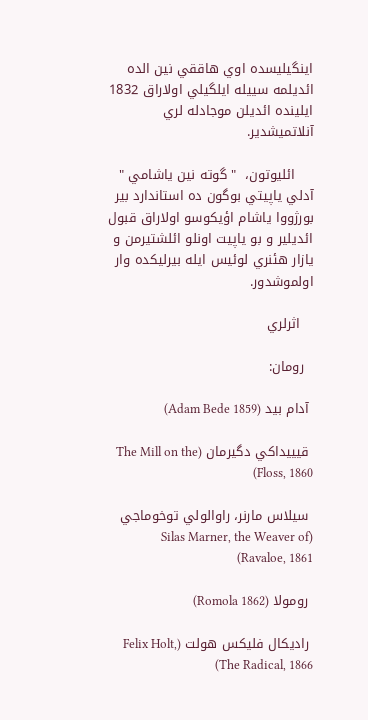اينگيليسده اوي هاققي نين الده ائديلمه سييله ايلگيلي اولاراق 1832 ايلينده ائديلن موجادله لري آنلاتميشدير.

    ائليوتون،  " گوته نين ياشامي "  آدلي ياپيتي بوگون ده استاندارد بير بورژووا ياشام اؤيکوسو اولاراق قبول ائديلير و بو ياپيت اونلو ائلشتيرمن و يازار هئنري لوئيس ايله بيرليکده وار اولموشدور.

   اثرلري

  رومان:

 آدام بيد (Adam Bede 1859)

 قيييداکي دگيرمان (The Mill on the Floss, 1860)

 سيلاس مارنر، راوالولي توخوماجي (Silas Marner, the Weaver of Ravaloe, 1861)

 رومولا (Romola 1862)

 راديکال فليكس هولت (Felix Holt, The Radical, 1866)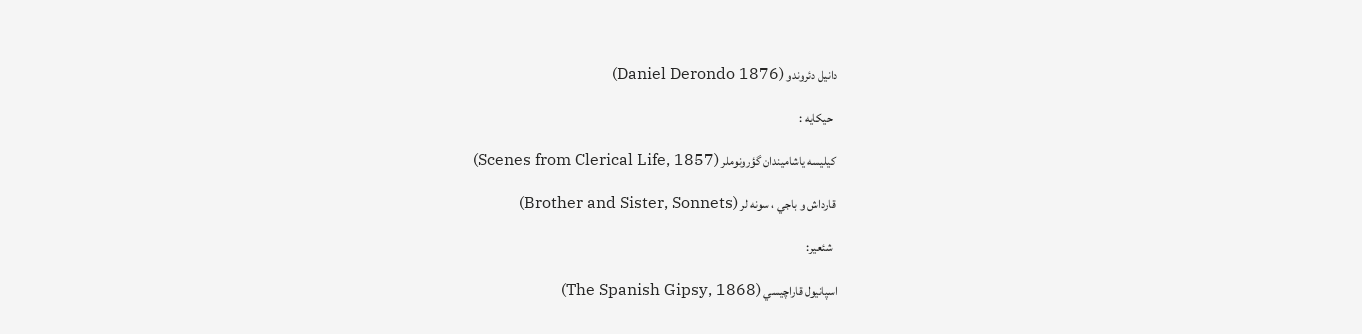دانيل دئروندو (Daniel Derondo 1876)

  حيكايه :

 کيليسه ياشاميندان گؤرونوملر (Scenes from Clerical Life, 1857)

 قارداش و باجي ، سونه لر (Brother and Sister, Sonnets)

  شئعير:

اسپانيول قاراچيسي (The Spanish Gipsy, 1868)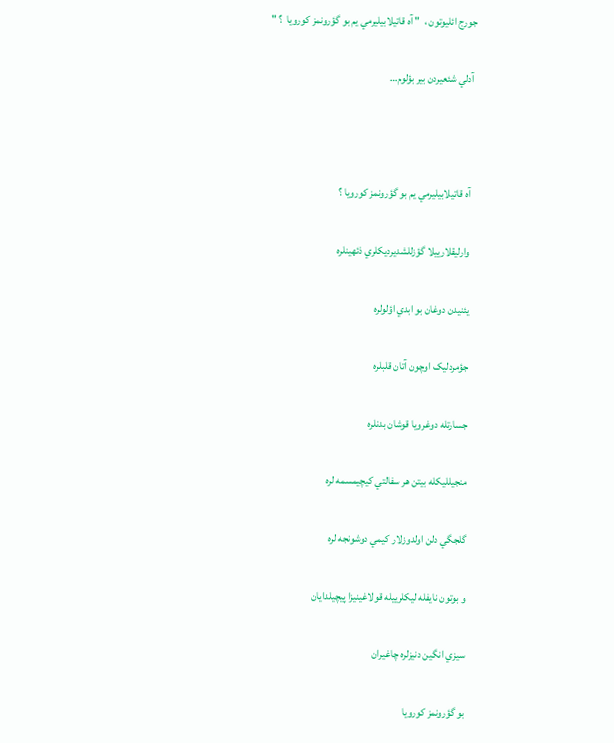جورج ائليوتون ،  " آه قاتيلابيليرمي يم بو گؤرونمز کورويا  ؟ "

 آدلي شئعيردن بير بؤلوم…



  آه قاتيلابيليرمي يم بو گؤرونمز کورويا ؟

  وارليقلارييلا گؤزللشديرديکلري ذئهينلره

  يئنيدن دوغان بو ابدي اؤلولره

  جؤمردليک اوچون آتان قلبلره

  جسارتله دوغرويا قوشان بدنلره

  منجيلليکله بيتن هر سفالتي کيچيمسمه لره

  گلجگي دلن اولدوزلار كيمي دوشونجه لره

  و بوتون نايفله ليکلرييله قولاغينيزا پيچيلدايان

  سيزي انگين دنيزلره چاغيران

  بو گؤرونمز کورويا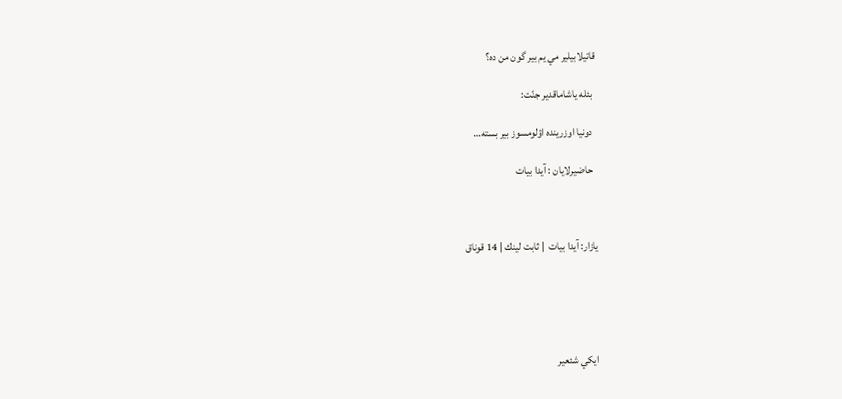قاتيلابيلير مي يم بير گون من ده؟

  بئله ياشاماقدير جنّت:

  دونيا اوزرينده اؤلومسوز بير بسته…

  حاضيرلايان : آيدا بيات



يازار: آیدا بیات  | ثابت لينك | 14 قوناق





ايكي شئعير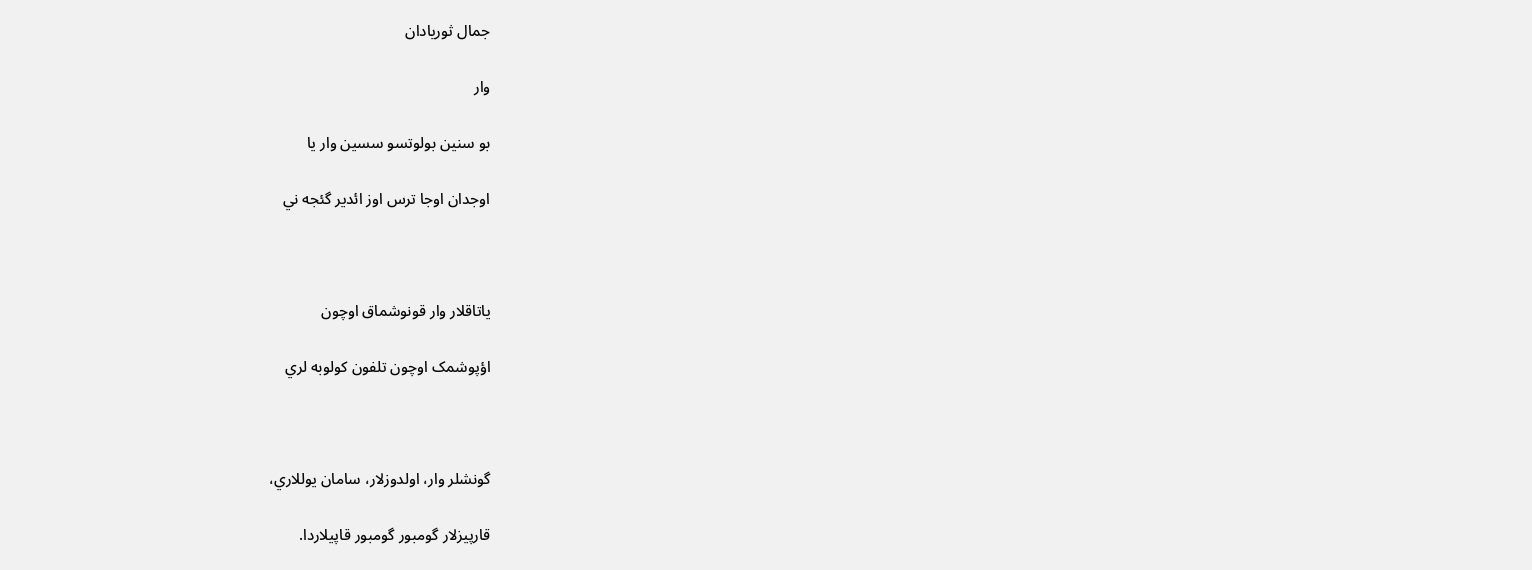جمال ثوريادان

وار

بو سنين بولوتسو سسين وار يا

اوجدان اوجا ترس اوز ائدير گئجه ني



ياتاقلار وار قونوشماق اوچون

اؤپوشمک اوچون تلفون کولوبه لري



گونشلر وار، اولدوزلار، سامان يوللاري،

قارپيزلار گومبور گومبور قاپيلاردا.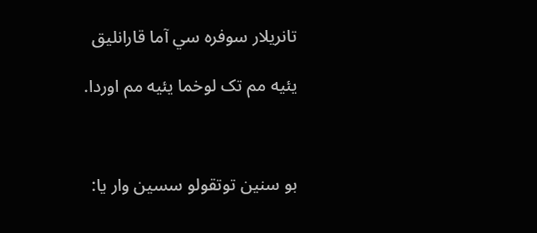تانريلار سوفره سي آما قارانليق

يئيه مم تک لوخما يئيه مم اوردا.



بو سنين توتقولو سسين وار يا: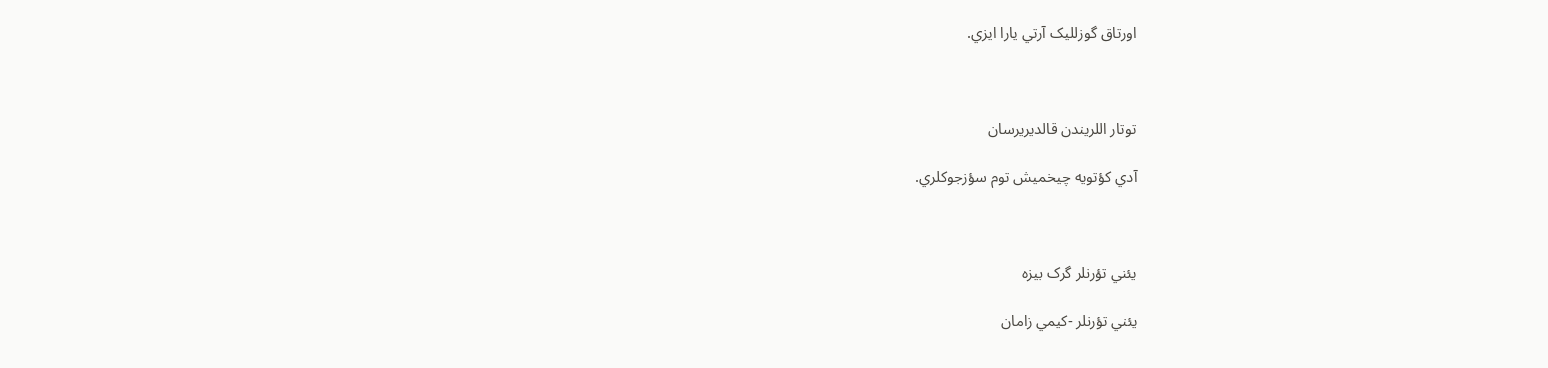اورتاق گوزلليک آرتي يارا ايزي.



توتار اللريندن قالديريرسان

آدي کؤتويه چيخميش توم سؤزجوکلري.



يئني تؤرنلر گرک بيزه

يئني تؤرنلر -کيمي زامان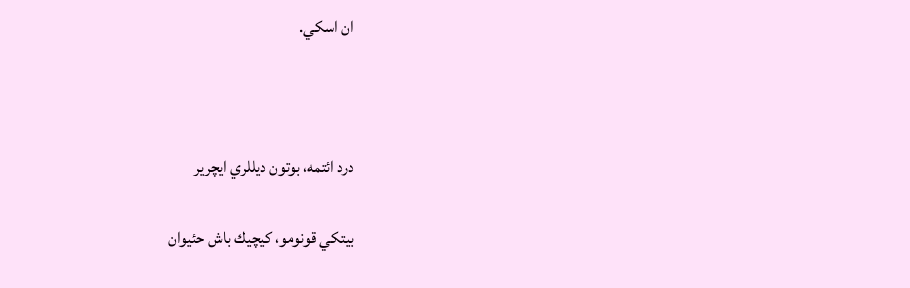ان اسکي.



درد ائتمه، بوتون ديللري ايچرير

بيتکي قونومو، كيچيك باش حئيوان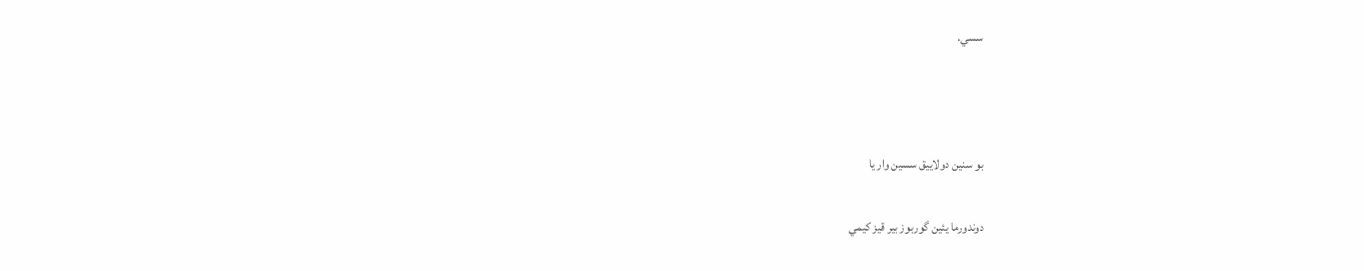سسي.



بو سنين دولاييق سسين وار يا

دوندورما يئين گوربوز بير قيز كيمي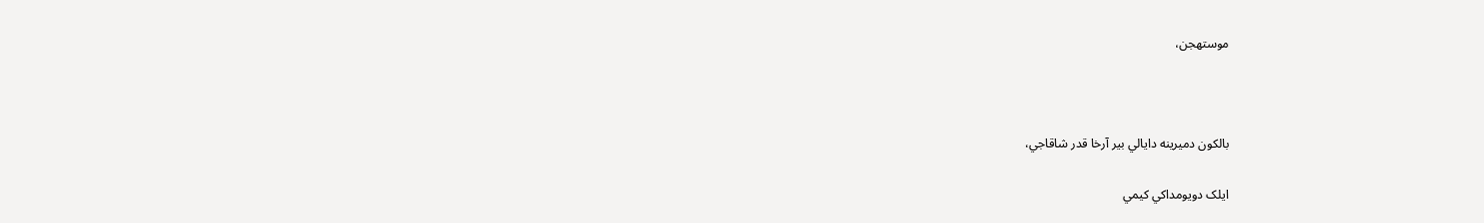موستهجن،



بالکون دميرينه دايالي بير آرخا قدر شاقاجي،

ايلک دويومداکي كيمي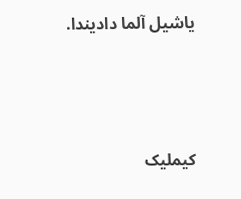ياشيل آلما داديندا.



کيمليک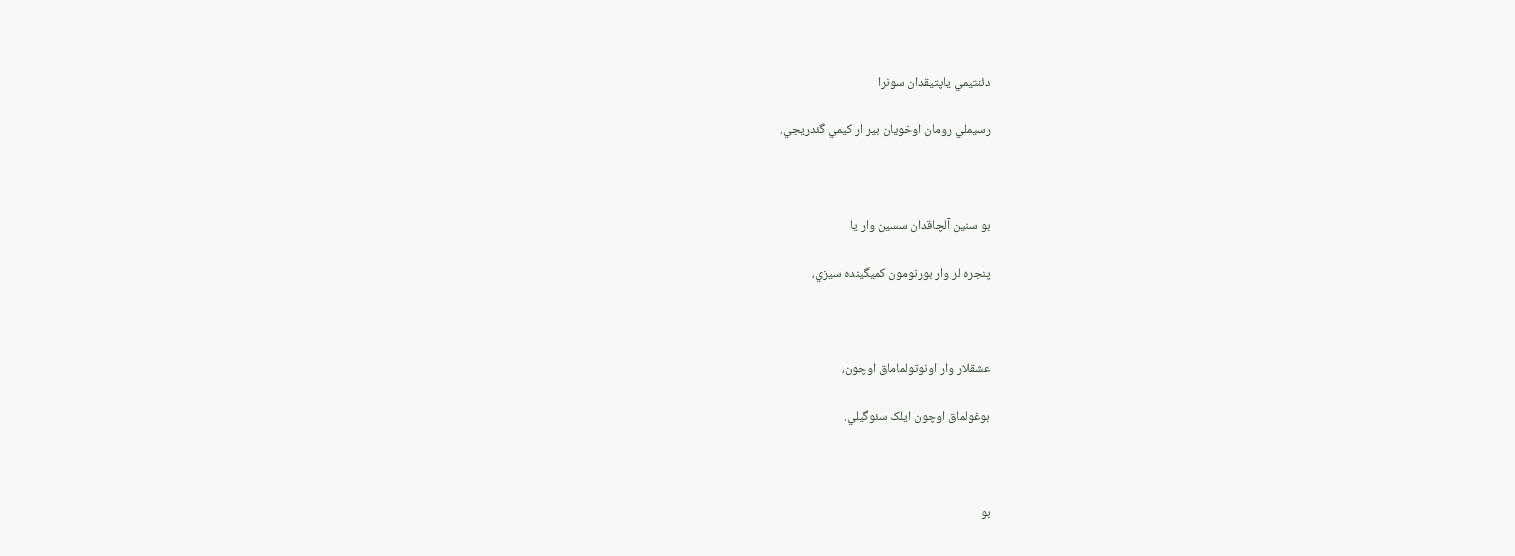دئنتيمي ياپتيقدان سونرا

رسيملي رومان اوخويان بير ار كيمي گئدريجي.



بو سنين آلچاقدان سسين وار يا

پنجره لر وار بورنومون کميگينده سيزي،



عشقلار وار اونوتولماماق اوچون،

بوغولماق اوچون ايلک سئوگيلي.



بو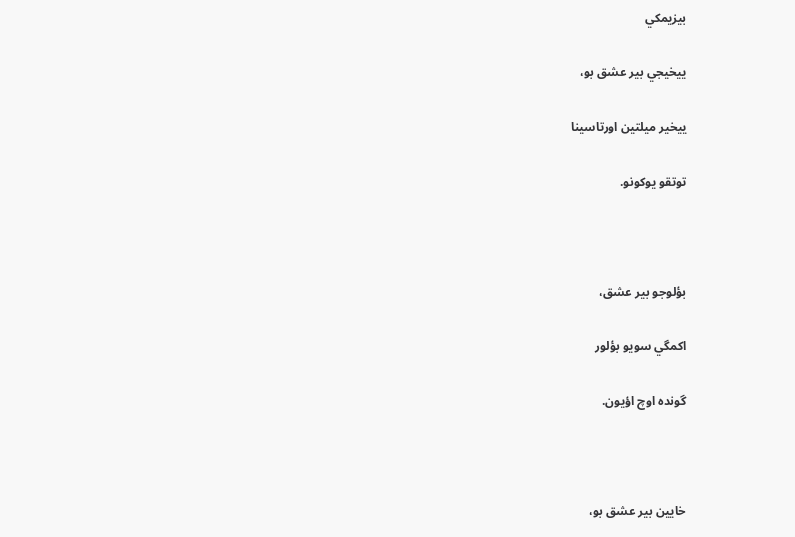بيزيمكي

ييخيجي بير عشق بو،

ييخير ميلتين اورتاسينا

توتقو يوکونو.



بؤلوجو بير عشق،

اکمگي سويو بؤلور

گونده اوچ اؤيون.



خايين بير عشق بو،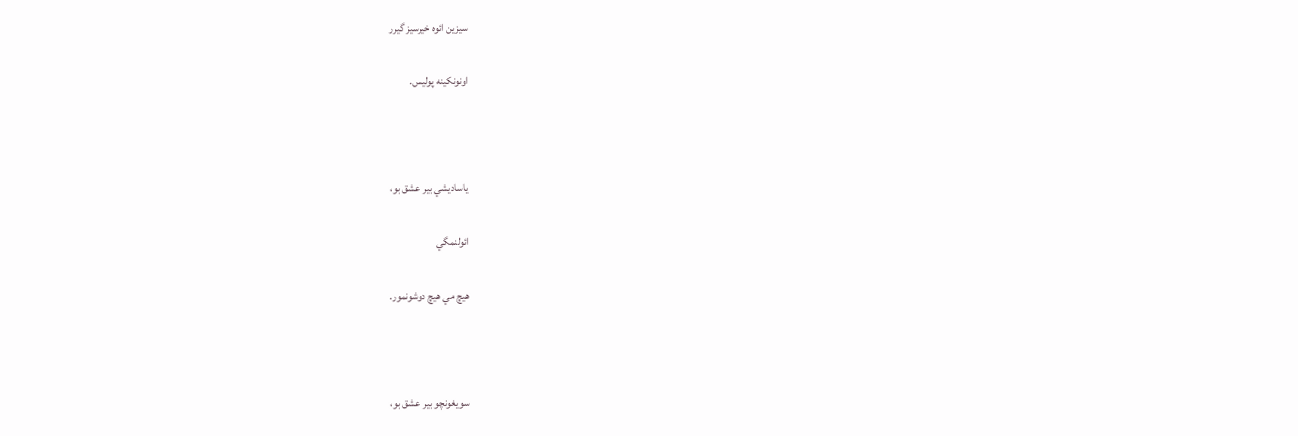سيزين ائوه خيرسيز گيرر

اونونکينه پوليس.



ياساديشي بير عشق بو،

ائولنمگي

هيچ مي هيچ دوشونمور.



سويغونچو بير عشق بو،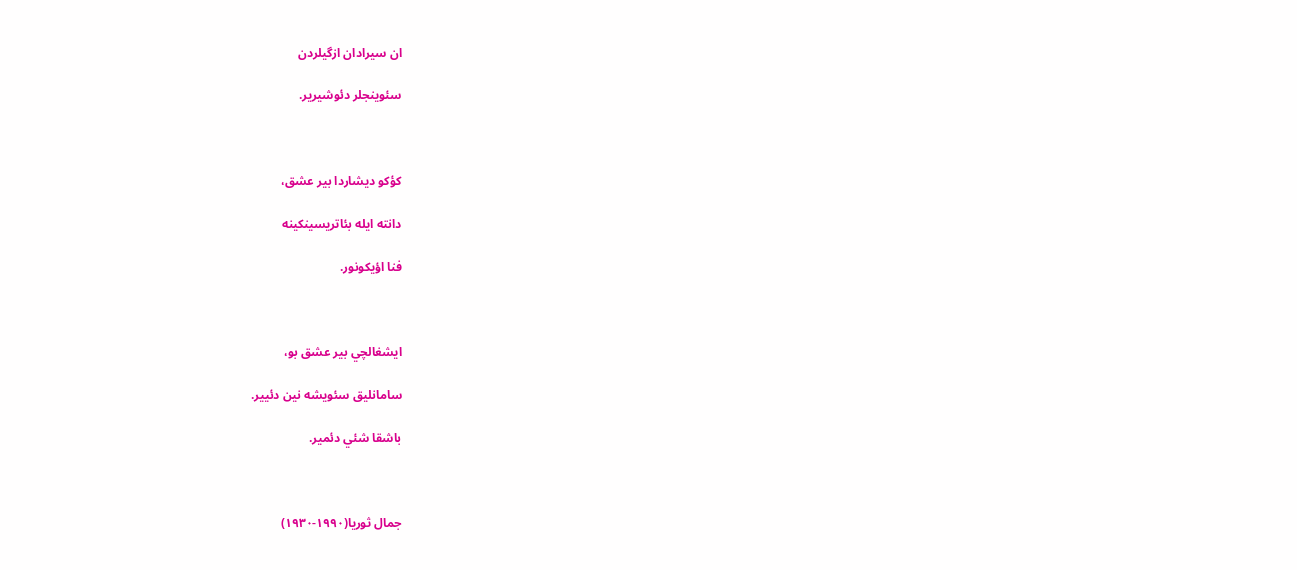ان سيرادان ازگيلردن

سئوينجلر دئوشيرير.



کؤکو ديشاردا بير عشق،

دانته ايله بئاتريسينکينه

فنا اؤيکونور.



ايشغالچي بير عشق بو،

سامانليق سئويشه نين دئيير.

باشقا شئي دئمير.



جمال ثوريا(۱۹۹۰-۱۹۳۰)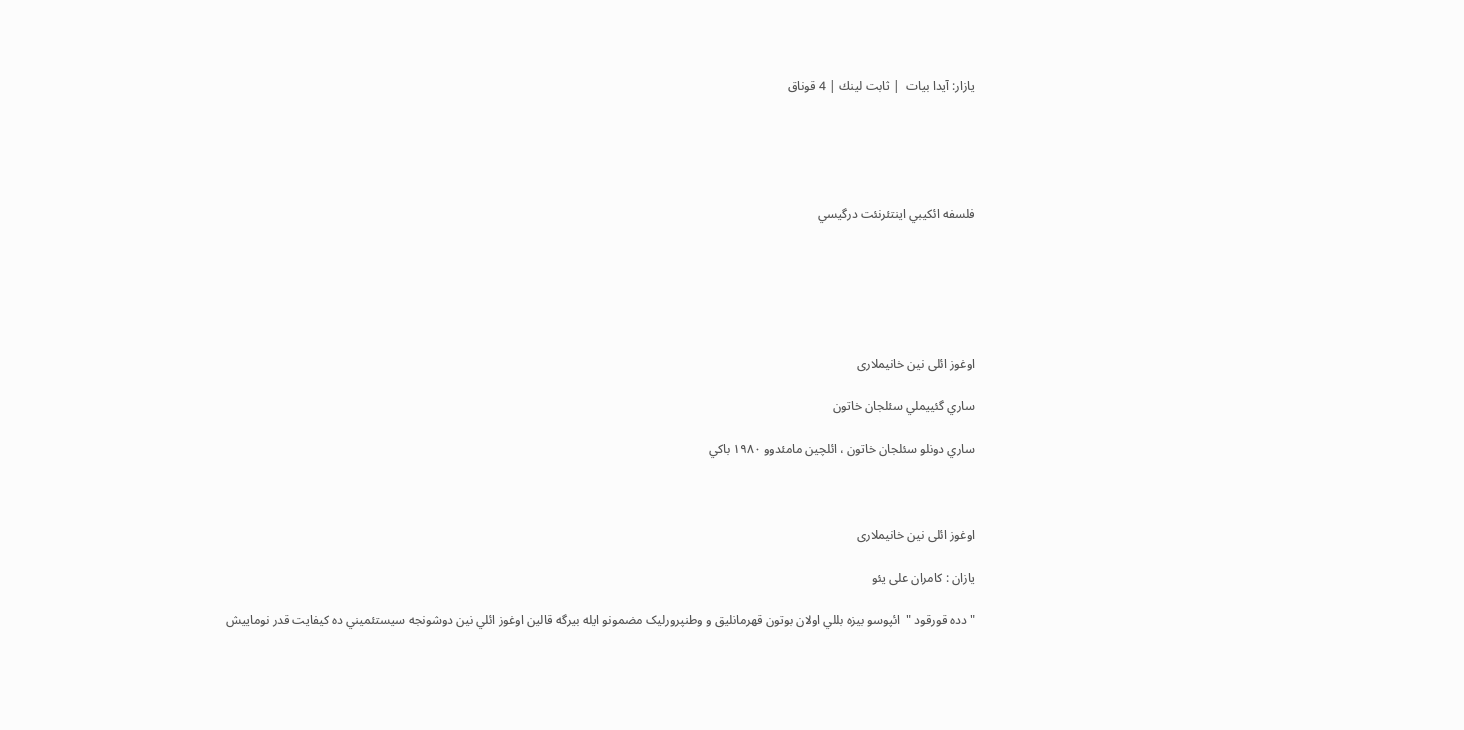يازار: آیدا بیات  | ثابت لينك | 4 قوناق





فلسفه ائكيبي اينتئرنئت درگيسي






اوغوز ائلی نین خانیملاری

ساري گئييملي سئلجان خاتون

ساري دونلو سئلجان خاتون ، ائلچين مامئدوو ۱۹۸۰ باكي



اوغوز ائلی نین خانیملاری

یازان : کامران علی یئو

" دده قورقود "  ائپوسو بيزه بللي اولان بوتون قهرمانليق و وطنپرورليک مضمونو ايله بيرگه قالين اوغوز ائلي نين دوشونجه سيستئميني ده کيفايت قدر نوماييش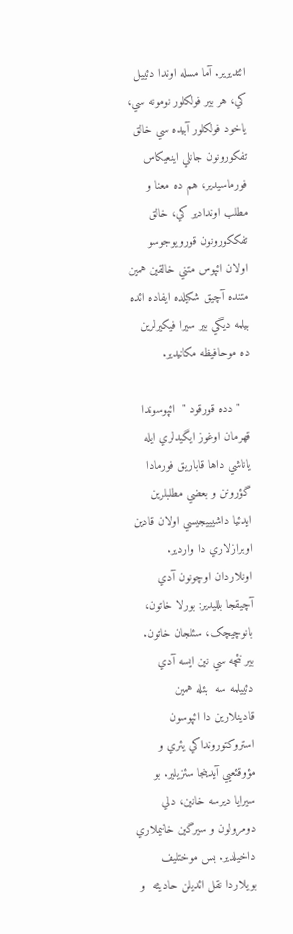ائتديرير. آما مسله اوندا دئييل کي، هر بير فولکلور نومونه سي، ياخود فولکلور آبيده سي خالق تفکورونون جانلي اينعيکاس فورماسيدير، هم ده معنا و مطلب اوندادير کي، خالق تفککورونون قورويوجوسو اولان ائپوس متني خالقين همين متنده آچيق شکيلده ايفاده ائده بيلمه ديگي بير سيرا فيکيرلرين ده موحافيظه مکانيدير.

   " دده قورقود "  ائپوسوندا قهرمان اوغوز ايگيدلري ايله ياناشي داها قاباريق فورمادا گؤرونن و بعضي مطلبلرين ايدئيا داشيييجيسي اولان قادين اوبرازلاري دا واردير. اونلاردان اوچونون آدي آچيقجا بلليدير: بورلا خاتون، بانوچيچک، سئلجان خاتون. بير نئچه سي نين ايسه آدي دئييلمه سه  بئله همين قادينلارين دا ائپوسون استروکتورونداکي يئري و مؤوقئعيي آيدينجا سئزيلير. بو سيرايا ديرسه خانين، دلي دومرولون و سيرگين خانيملاري داخيلدير. بس موختليف بويلاردا نقل ائديلن حاديثه  و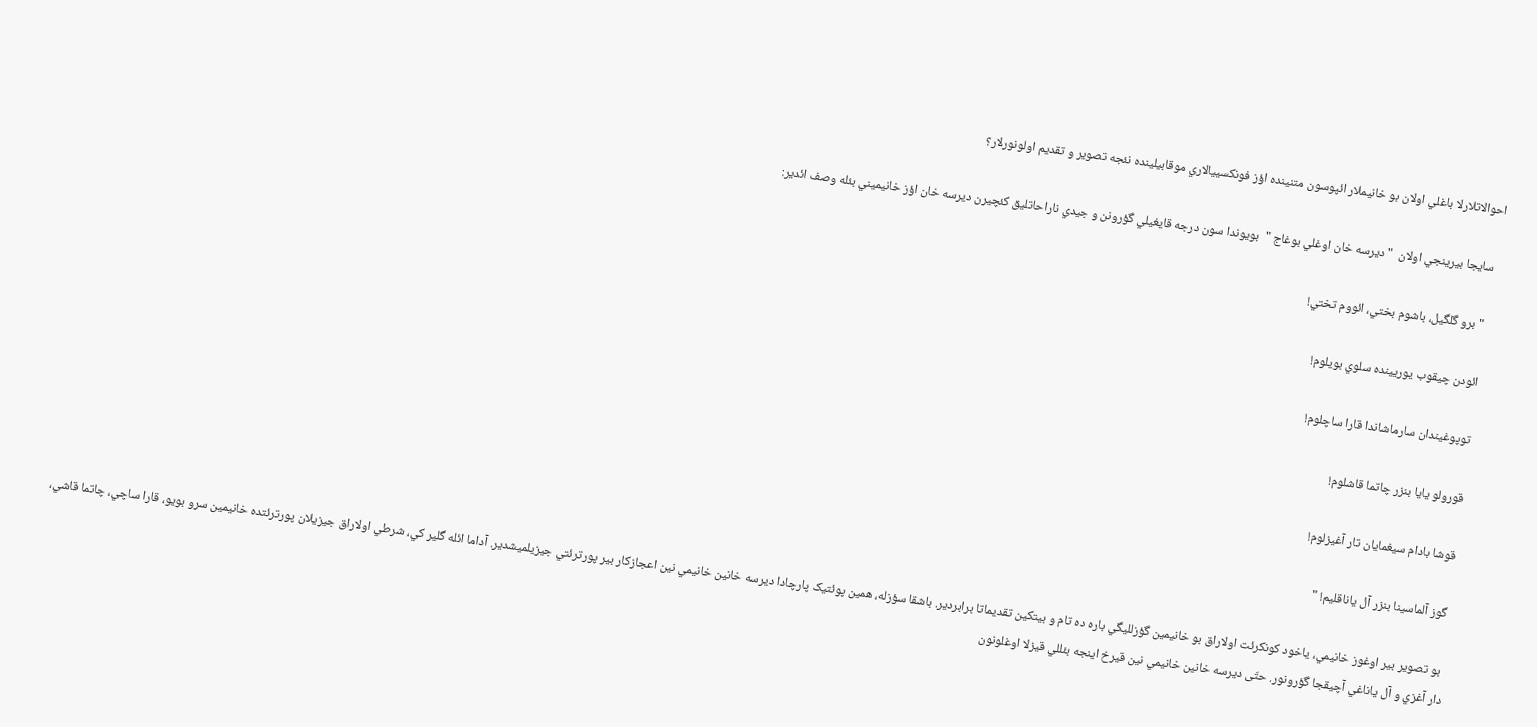احوالاتلارلا باغلي اولان بو خانيملار ائپوسون متنينده اؤز فونکسييالاري موقابيلينده نئجه تصوير و تقديم اولونورلار؟

  سايجا بيرينجي اولان  " ديرسه خان اوغلي بوغاج "  بويوندا سون درجه قايغيلي گؤرونن و جيدي ناراحاتليق کئچيرن ديرسه خان اؤز خانيميني بئله وصف ائدير:

   " برو گلگيل، باشوم بختي، ائووم تختي!

  ائودن چيقوب يوريينده سلوي بويلوم!

  توپوغيندان سارماشاندا قارا ساچلوم!

  قورولو يايا بنزر چاتما قاشلوم!

  قوشا بادام سيغمايان تار آغيزلوم!

  گوز آلماسينا بنزر آل ياناقليم! "

  بو تصوير بير اوغوز خانيمي، ياخود کونکرئت اولاراق بو خانيمين گؤزلليگي باره ده تام و بيتکين تقديماتا برابردير. باشقا سؤزله، همين پوئتيک پارچادا ديرسه خانين خانيمي نين اعجازکار بير پورترئتي جيزيلميشدير. آداما ائله گلير کي، شرطي اولاراق جيزيلان پورترئتده خانيمين سرو بويو، قارا ساچي، چاتما قاشي، دار آغزي و آل ياناغي آچيقجا گؤرونور. حتّی ديرسه خانين خانيمي نين قيرخ اينجه بئللي قيزلا اوغلونون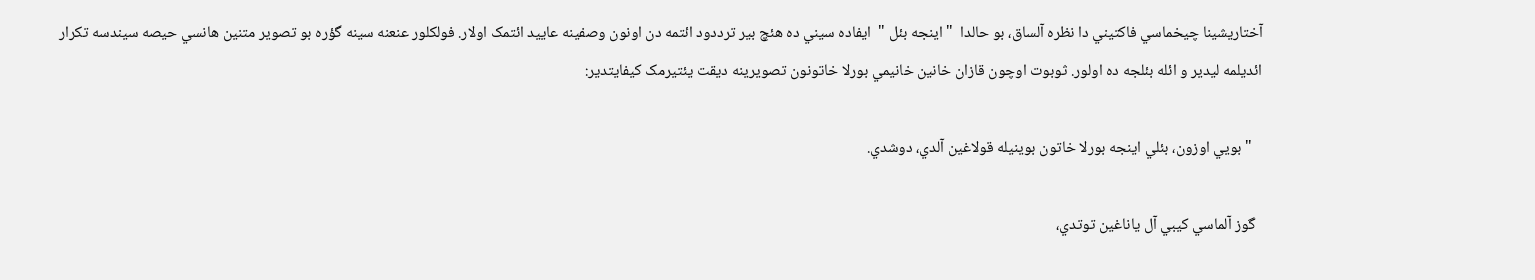آختاريشينا چيخماسي فاکتيني دا نظره آلساق، بو حالدا  " اينجه بئل "  ايفاده سيني ده هئچ بير ترددود ائتمه دن اونون وصفينه عاييد ائتمک اولار. فولکلور عنعنه سينه گؤره بو تصوير متنين هانسي حيصه سيندسه تکرار ائديلمه ليدير و ائله بئلجه ده اولور. ثوبوت اوچون قازان خانين خانيمي بورلا خاتونون تصويرينه ديقت يئتيرمک کيفايتدير:

   " بويي اوزون، بئلي اينجه بورلا خاتون بوينيله قولاغين آلدي، دوشدي.

  گوز آلماسي کيبي آل ياناغين توتدي،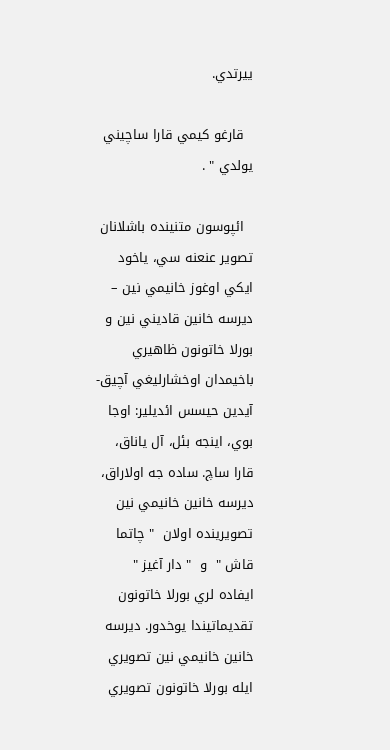ييرتدي.

  قارغو کيمي قارا ساچيني يولدي " .

  ائپوسون متنينده باشلانان تصوير عنعنه سي، ياخود ايکي اوغوز خانيمي نين – ديرسه خانين قاديني نين و بورلا خاتونون ظاهيري باخيمدان اوخشارليغي آچيق-آيدين حيسس ائديلير: اوجا بوي، اينجه بئل، آل ياناق، قارا ساچ. ساده جه اولاراق، ديرسه خانين خانيمي نين تصويرينده اولان  " چاتما قاش "  و  " دار آغيز "  ايفاده لري بورلا خاتونون تقديماتيندا يوخدور. ديرسه خانين خانيمي نين تصويري ايله بورلا خاتونون تصويري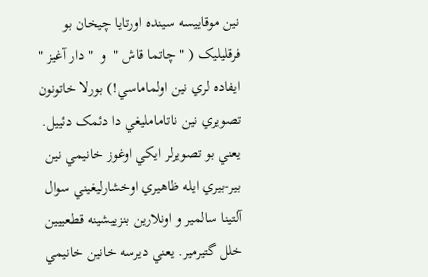نين موقاييسه سينده اورتايا چيخان بو فرقليليک ( " چاتما قاش "  و  " دار آغيز "  ايفاده لري نين اولماماسي!) بورلا خاتونون تصويري نين ناتامامليغي دا دئمک دئييل. يعني بو تصويرلر ايکي اوغوز خانيمي نين بير-بيري ايله ظاهيري اوخشارليغيني سوال آلتينا سالمير و اونلارين بنزييشينه قطعييين خلل گتيرمير. يعني ديرسه خانين خانيمي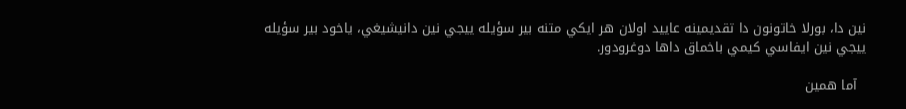نين دا، بورلا خاتونون دا تقديمينه عاييد اولان هر ايکي متنه بير سؤيله ييجي نين دانيشيغي، ياخود بير سؤيله ييجي نين ايفاسي کيمي باخماق داها دوغرودور.

  آما همين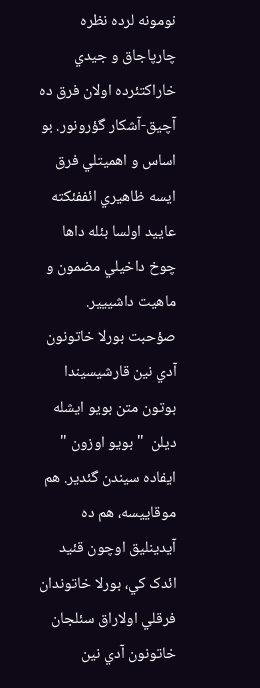نومونه لرده نظره چارپاجاق و جيدي خاراکتئرده اولان فرق ده آچيق-آشکار گؤرونور. بو اساس و اهميتلي فرق ايسه ظاهيري ائففئکته عاييد اولسا بئله داها چوخ داخيلي مضمون و ماهيت داشييير. صؤحبت بورلا خاتونون آدي نين قارشيسيندا بوتون متن بويو ايشله ديلن  " بويو اوزون "  ايفاده سيندن گئدير. هم موقاييسه، هم ده آيدينليق اوچون قئيد ائدک کي، بورلا خاتوندان فرقلي اولاراق سئلجان خاتونون آدي نين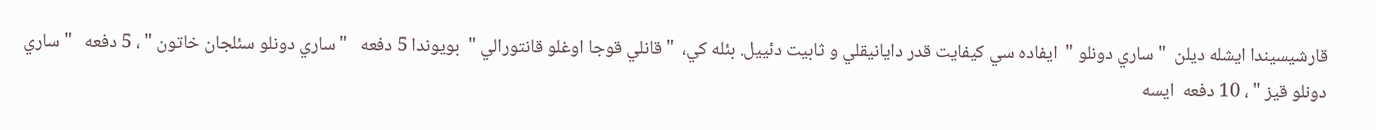قارشيسيندا ايشله ديلن  " ساري دونلو "  ايفاده سي کيفايت قدر دايانيقلي و ثابيت دئييل. بئله کي،  " قانلي قوجا اوغلو قانتورالي "  بويوندا 5 دفعه   " ساري دونلو سئلجان خاتون " ، 5 دفعه   " ساري دونلو قيز " ، 10 دفعه  ايسه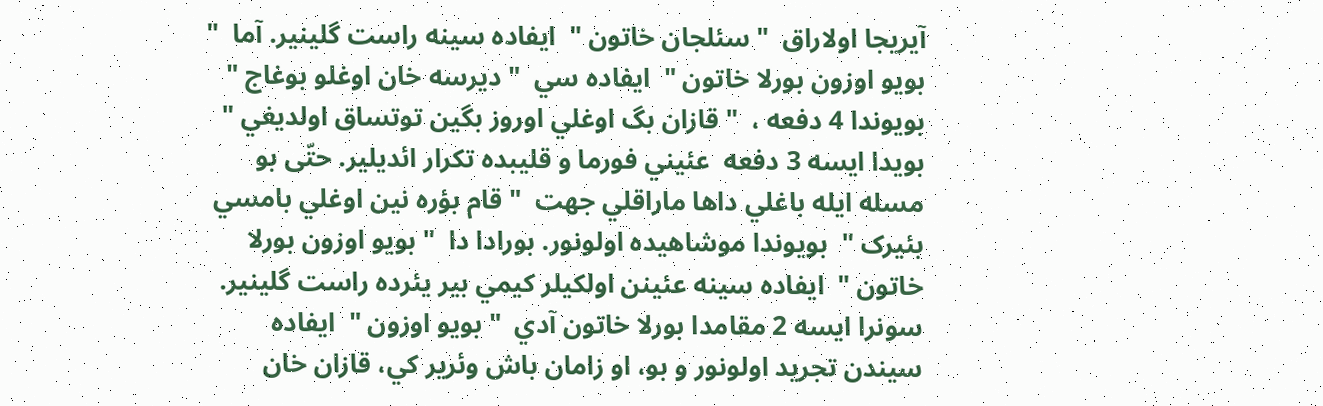آيريجا اولاراق  " سئلجان خاتون "  ايفاده سينه راست گلينير. آما  " بويو اوزون بورلا خاتون "  ايفاده سي  " ديرسه خان اوغلو بوغاج "  بويوندا 4 دفعه ،  " قازان بگ اوغلي اوروز بگين توتساق اولديغي "  بويدا ايسه 3 دفعه  عئيني فورما و قليبده تکرار ائديلير. حتّی بو مسله ايله باغلي داها ماراقلي جهت  " قام بؤره نين اوغلي بامسي بئيرک "  بويوندا موشاهيده اولونور. بورادا دا  " بويو اوزون بورلا خاتون "  ايفاده سينه عئينن اولکيلر کيمي بير يئرده راست گلينير. سونرا ايسه 2 مقامدا بورلا خاتون آدي  " بويو اوزون "  ايفاده سيندن تجريد اولونور و بو، او زامان باش وئرير کي، قازان خان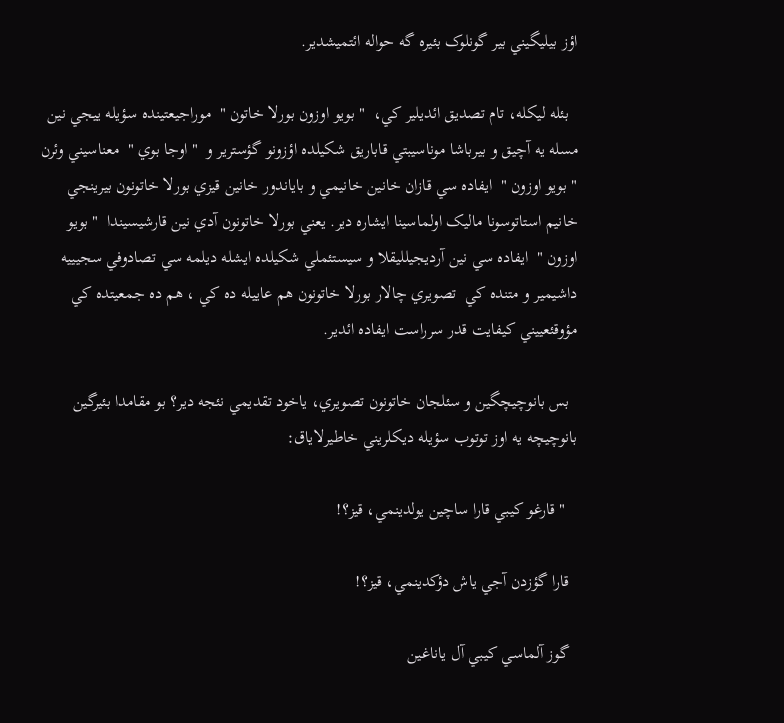اؤز بيليگيني بير گونلوک بئيره گه حواله ائتميشدير.

  بئله ليکله، تام تصديق ائديلير کي،  " بويو اوزون بورلا خاتون "  موراجيعتينده سؤيله ييجي نين مسله يه آچيق و بيرباشا موناسيبتي قاباريق شکيلده اؤزونو گؤسترير و  " اوجا بوي "  معناسيني وئرن  " بويو اوزون "  ايفاده سي قازان خانين خانيمي و باياندور خانين قيزي بورلا خاتونون بيرينجي خانيم استاتوسونا ماليک اولماسينا ايشاره دير. يعني بورلا خاتونون آدي نين قارشيسيندا  " بويو اوزون "  ايفاده سي نين آرديجيلليقلا و سيستئملي شکيلده ايشله ديلمه سي تصادوفي سجيييه داشيمير و متنده کي  تصويري چالار بورلا خاتونون هم عاييله ده کي ، هم ده جمعيتده کي  مؤوقئعييني کيفايت قدر سرراست ايفاده ائدير.

  بس بانوچيچگين و سئلجان خاتونون تصويري، ياخود تقديمي نئجه دير؟ بو مقامدا بئيرگين بانوچيچه يه اوز توتوب سؤيله ديکلريني خاطيرلاياق:

   " قارغو کيبي قارا ساچين يولدينمي، قيز؟!

  قارا گؤزدن آجي ياش دؤکدينمي، قيز؟!

  گوز آلماسي کيبي آل ياناغين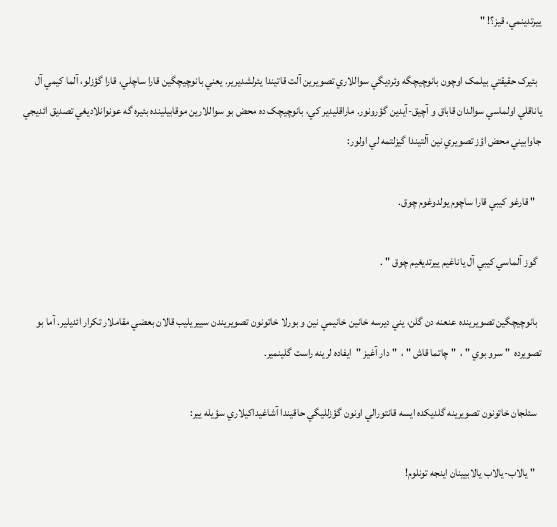ييرتدينمي، قيز؟! "

  بئيرک حقيقتي بيلمک اوچون بانوچيچگه وئرديگي سواللاري تصويرين آلت قاتيندا يئرلشديرير. يعني بانوچيچگين قارا ساچلي، قارا گؤزلو، آلما کيمي آل ياناقلي اولماسي سوالدان قاباق و آچيق-آيدين گؤرونور. ماراقليدير کي، بانوچيچک ده محض بو سواللارين موقابيلينده بئيره گه عونوانلاديغي تصديق ائديجي جاوابيني محض اؤز تصويري نين آلتيندا گيزلتمه لي اولور:

   " قارغو کيبي قارا ساچوم يولدوغوم چوق.

  گوز آلماسي کيبي آل ياناغيم ييرتديغيم چوق " .

  بانوچيچگين تصويرينده عنعنه دن گلن، يني ديرسه خانين خانيمي نين و بورلا خاتونون تصويريندن سييريليب قالان بعضي مقاملار تکرار ائديلير. آما بو تصويرده  " سرو بوي " ،  " چاتما قاش " ،  " دار آغيز "  ايفاده لرينه راست گلينمير.

  سئلجان خاتونون تصويرينه گلديکده ايسه قانتورالي اونون گؤزلليگي حاقيندا آشاغيداکيلاري سؤيله يير:

   " يالاب-يالاب يالابيينان اينجه تونلوم!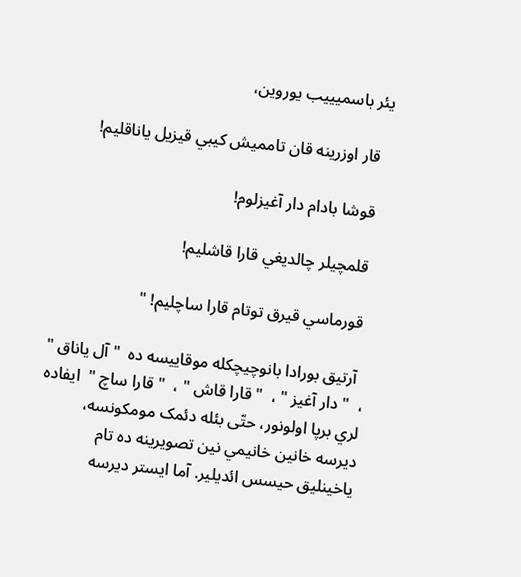يئر باسميييب يوروين،

  قار اوزرينه قان تامميش کيبي قيزيل ياناقليم!

  قوشا بادام دار آغيزلوم!

  قلمچيلر چالديغي قارا قاشليم!

  قورماسي قيرق توتام قارا ساچليم! "

  آرتيق بورادا بانوچيچکله موقاييسه ده  " آل ياناق " ،  " دار آغيز " ،  " قارا قاش " ،  " قارا ساچ "  ايفاده لري برپا اولونور، حتّی بئله دئمک مومکونسه، ديرسه خانين خانيمي نين تصويرينه ده تام ياخينليق حيسس ائديلير. آما ايستر ديرسه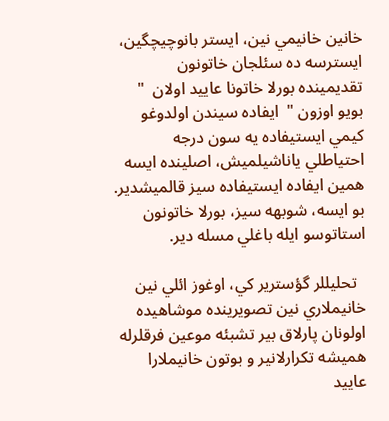خانين خانيمي نين، ايستر بانوچيچگين، ايسترسه ده سئلجان خاتونون تقديمينده بورلا خاتونا عاييد اولان  " بويو اوزون "  ايفاده سيندن اولدوغو کيمي ايستيفاده يه سون درجه احتياطلي ياناشيلميش، اصلينده ايسه همين ايفاده ايستيفاده سيز قالميشدير. بو ايسه، شوبهه سيز، بورلا خاتونون استاتوسو ايله باغلي مسله دير.

  تحليللر گؤسترير کي، اوغوز ائلي نين خانيملاري نين تصويرينده موشاهيده اولونان پارلاق بير تشبئه موعين فرقلرله هميشه تکرارلانير و بوتون خانيملارا عاييد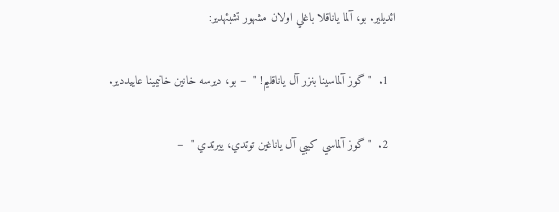ائديلير. بو، آلما ياناقلا باغلي اولان مشهور تشبئهدير:

  1.  " گوز آلماسينا بنزر آل ياناقليم! "  – بو، ديرسه خانين خانيمينا عاييددير.

  2.  " گوز آلماسي کيبي آل ياناغين توتدي، ييرتدي "  –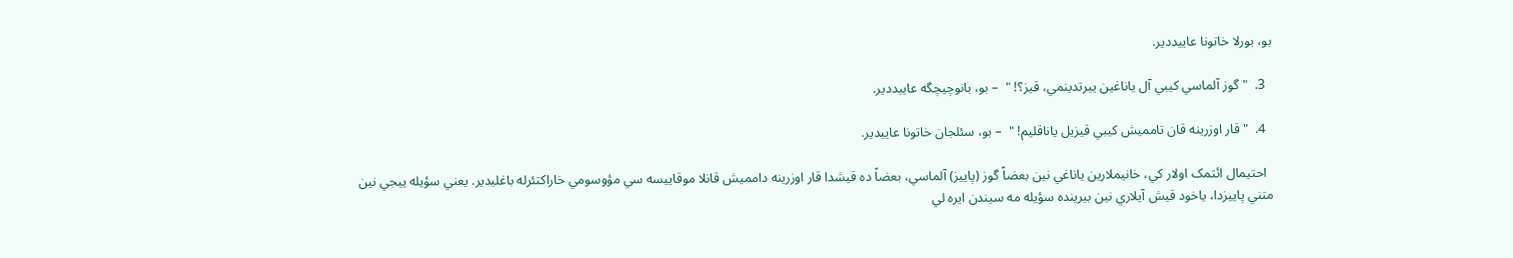بو، بورلا خاتونا عاييددير.

  3.  " گوز آلماسي کيبي آل ياناغين ييرتدينمي، قيز؟! "  – بو، بانوچيچگه عاييددير.

  4.  " قار اوزرينه قان تامميش کيبي قيزيل ياناقليم! "  – بو، سئلجان خاتونا عاييدير.

  احتيمال ائتمک اولار کي، خانيملارين ياناغي نين بعضاً گوز (پاييز) آلماسي، بعضاً ده قيشدا قار اوزرينه دامميش قانلا موقاييسه سي مؤوسومي خاراکتئرله باغليدير. يعني سؤيله ييجي نين متني پاييزدا، ياخود قيش آيلاري نين بيرينده سؤيله مه سيندن ايره لي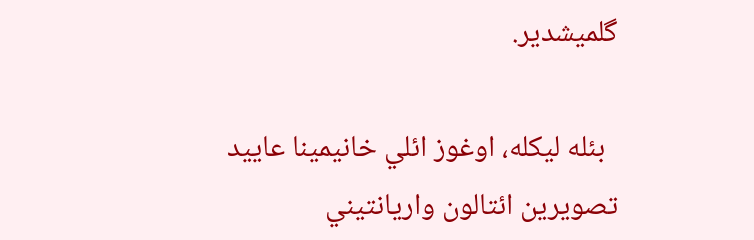گلميشدير.

  بئله ليکله، اوغوز ائلي خانيمينا عاييد تصويرين ائتالون واريانتيني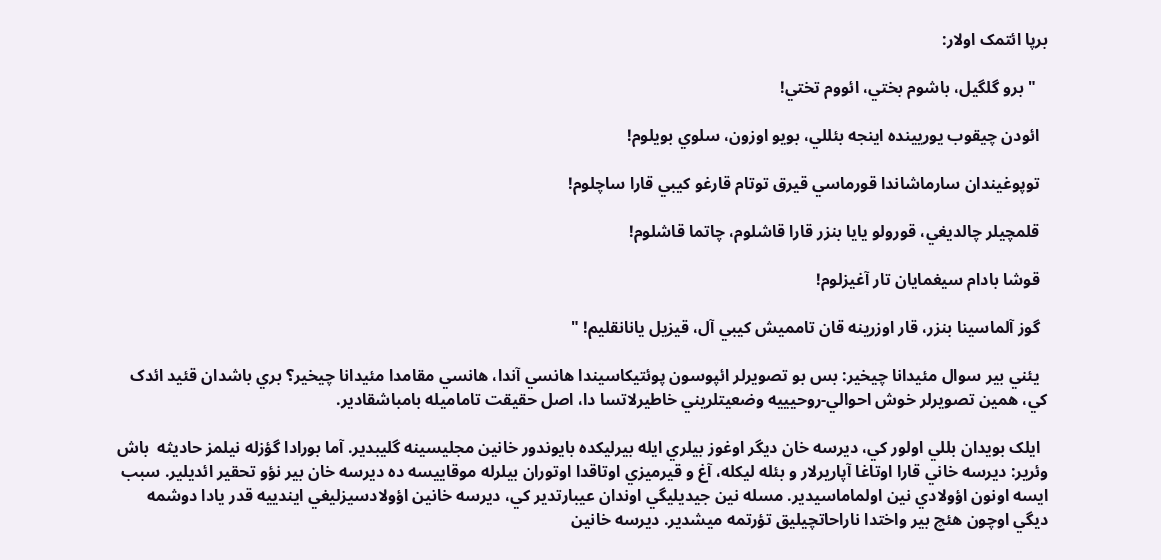برپا ائتمک اولار:

   " برو گلگيل، باشوم بختي، ائووم تختي!

  ائودن چيقوب يوريينده اينجه بئللي، بويو اوزون، سلوي بويلوم!

  توپوغيندان سارماشاندا قورماسي قيرق توتام قارغو کيبي قارا ساچلوم!

  قلمچيلر چالديغي، قورولو يايا بنزر قارا قاشلوم، چاتما قاشلوم!

  قوشا بادام سيغمايان تار آغيزلوم!

  گوز آلماسينا بنزر، قار اوزرينه قان تامميش کيبي آل، قيزيل يانانقليم! "

  يئني بير سوال مئيدانا چيخير: بس بو تصويرلر ائپوسون پوئتيکاسيندا هانسي آندا، هانسي مقامدا مئيدانا چيخير؟ بري باشدان قئيد ائدک کي، همين تصويرلر خوش احوالي-روحيييه وضعيتلريني خاطيرلاتسا دا، اصل حقيقت تاماميله بامباشقادير.

  ايلک بويدان بللي اولور کي، ديرسه خان ديگر اوغوز بيلري ايله بيرليکده بايوندور خانين مجليسينه گليبدير. آما بورادا گؤزله نيلمز حاديثه  باش وئرير: ديرسه خاني قارا اوتاغا آپاريرلار و بئله ليکله، آغ و قيرميزي اوتاقدا اوتوران بيلرله موقاييسه ده ديرسه خان بير نؤو تحقير ائديلير. سبب ايسه اونون اؤولادي نين اولماماسيدير. مسله نين جيديليگي اوندان عيبارتدير کي، ديرسه خانين اؤولادسيزليغي ايندييه قدر يادا دوشمه ديگي اوچون هئچ بير واختدا ناراحاتچيليق تؤرتمه ميشدير. ديرسه خانين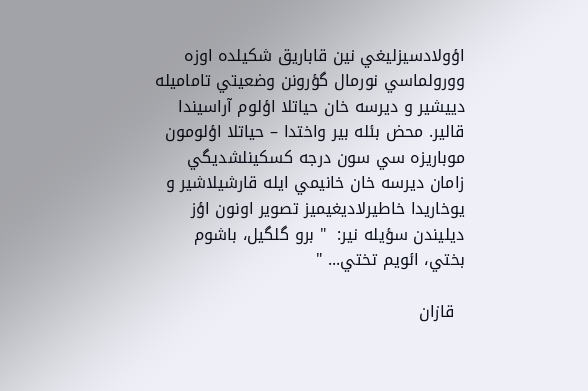اؤولادسيزليغي نين قاباريق شکيلده اوزه وورولماسي نورمال گؤرونن وضعيتي تاماميله دييشير و ديرسه خان حياتلا اؤلوم آراسيندا قالير. محض بئله بير واختدا – حياتلا اؤلومون موباريزه سي سون درجه کسکينلشديگي زامان ديرسه خان خانيمي ايله قارشيلاشير و يوخاريدا خاطيرلاديغيميز تصوير اونون اؤز ديليندن سؤيله نير:  " برو گلگيل، باشوم بختي، ائويم تختي... "

  قازان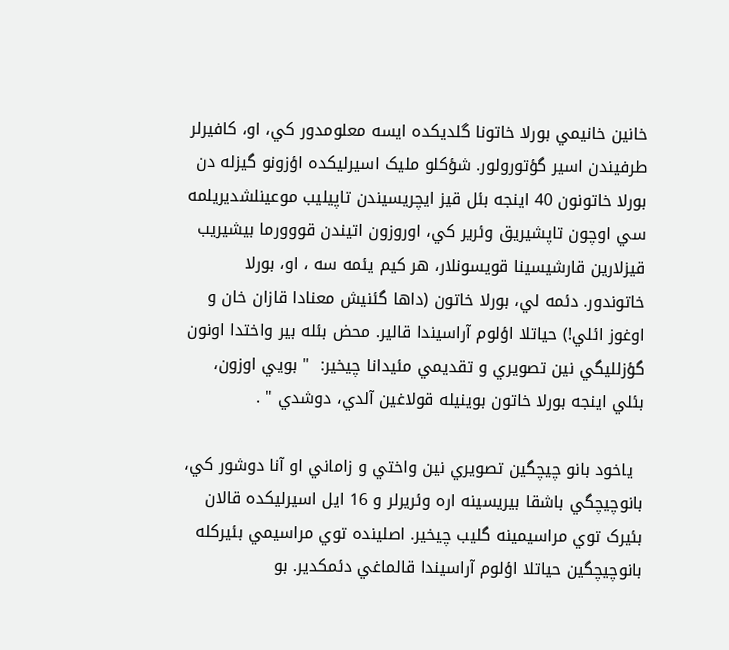خانين خانيمي بورلا خاتونا گلديکده ايسه معلومدور کي، او، کافيرلر طرفيندن اسير گؤتورولور. شؤکلو مليک اسيرليکده اؤزونو گيزله دن بورلا خاتونون 40 اينجه بئل قيز ايچريسيندن تاپيليب موعينلشديريلمه سي اوچون تاپشيريق وئرير کي، اوروزون اتيندن قووورما بيشيريب قيزلارين قارشيسينا قويسونلار، هر کيم يئمه سه ، او، بورلا خاتوندور. دئمه لي، بورلا خاتون (داها گئنيش معنادا قازان خان و اوغوز ائلي!) حياتلا اؤلوم آراسيندا قالير. محض بئله بير واختدا اونون گؤزلليگي نين تصويري و تقديمي مئيدانا چيخير:  " بويي اوزون، بئلي اينجه بورلا خاتون بوينيله قولاغين آلدي، دوشدي " .

  ياخود بانو چيچگين تصويري نين واختي و زاماني او آنا دوشور کي، بانوچيچگي باشقا بيريسينه اره وئريرلر و 16 ايل اسيرليکده قالان بئيرک توي مراسيمينه گليب چيخير. اصلينده توي مراسيمي بئيرکله بانوچيچگين حياتلا اؤلوم آراسيندا قالماغي دئمکدير. بو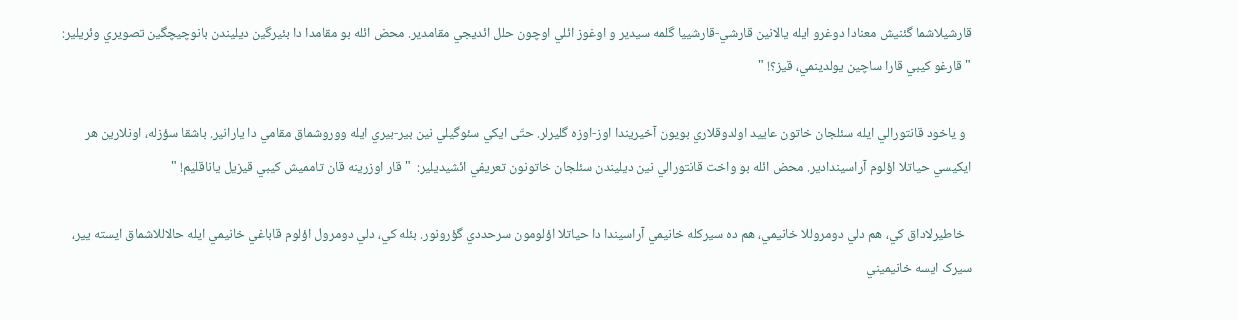قارشيلاشما گئنيش معنادا دوغرو ايله يالانين قارشي-قارشييا گلمه سيدير و اوغوز ائلي اوچون حلل ائديجي مقامدير. محض ائله بو مقامدا دا بئيرگين ديليندن بانوچيچگين تصويري وئريلير:  " قارغو کيبي قارا ساچين يولدينمي، قيز؟! "

  و ياخود قانتورالي ايله سئلجان خاتون عاييد اولدوقلاري بويون آخيريندا اوز-اوزه گليرلر. حتّی ايکي سئوگيلي نين بير-بيري ايله ووروشماق مقامي دا يارانير. باشقا سؤزله، اونلارين هر ايکيسي حياتلا اؤلوم آراسيندادير. محض ائله بو واخت قانتورالي نين ديليندن سئلجان خاتونون تعريفي ائشيديلير:  " قار اوزرينه قان تامميش کيبي قيزيل ياناقليم! "

  خاطيرلاداق کي، هم دلي دومروللا خانيمي، هم ده سيرکله خانيمي آراسيندا دا حياتلا اؤلومون سرحددي گؤرونور. بئله کي، دلي دومرول اؤلوم قاباغي خانيمي ايله حالاللاشماق ايسته يير، سيرک ايسه خانيميني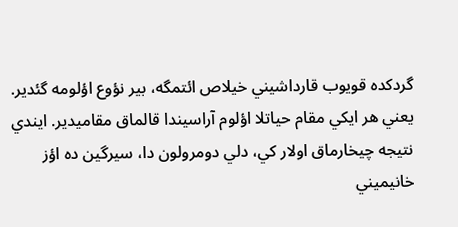گردکده قويوب قارداشيني خيلاص ائتمگه، بير نؤوع اؤلومه گئدير. يعني هر ايکي مقام حياتلا اؤلوم آراسيندا قالماق مقاميدير. ايندي نتيجه چيخارماق اولار کي، دلي دومرولون دا، سيرگين ده اؤز خانيميني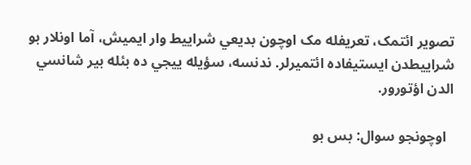تصوير ائتمک، تعريفله مک اوچون بديعي شراييط وار ايميش، آما اونلار بو شراييطدن ايستيفاده ائتميرلر. ندنسه، سؤيله ييجي ده بئله بير شانسي الدن اؤتورور.

  اوچونجو سوال: بس بو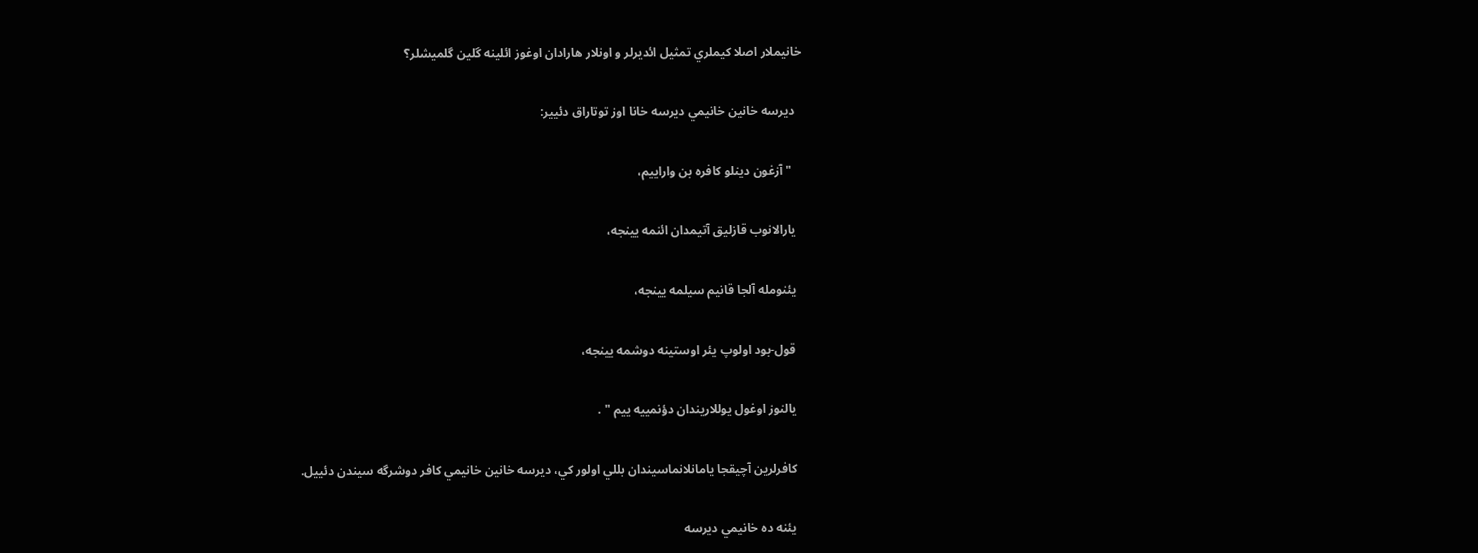خانيملار اصلا کيملري تمثيل ائديرلر و اونلار هارادان اوغوز ائلينه گلين گلميشلر؟

  ديرسه خانين خانيمي ديرسه خانا اوز توتاراق دئيير:

   " آزغون دينلو کافره بن واراييم،

  يارالانوب قازليق آتيمدان ائنمه يينجه،

  يئنومله آلجا قانيم سيلمه يينجه،

  قول-بود اولوپ يئر اوستينه دوشمه يينجه،

  يالنوز اوغول يوللاريندان دؤنمييه ييم " .

  کافرلرين آچيقجا يامانلانماسيندان بللي اولور کي، ديرسه خانين خانيمي کافر دوشرگه سيندن دئييل.

  يئنه ده خانيمي ديرسه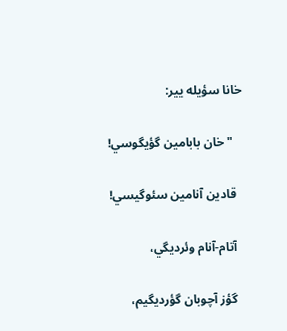خانا سؤيله يير:

   " خان بابامين گؤيگوسي!

  قادين آنامين سئوگيسي!

  آتام-آنام وئرديگي،

  گؤز آچوبان گؤرديگيم،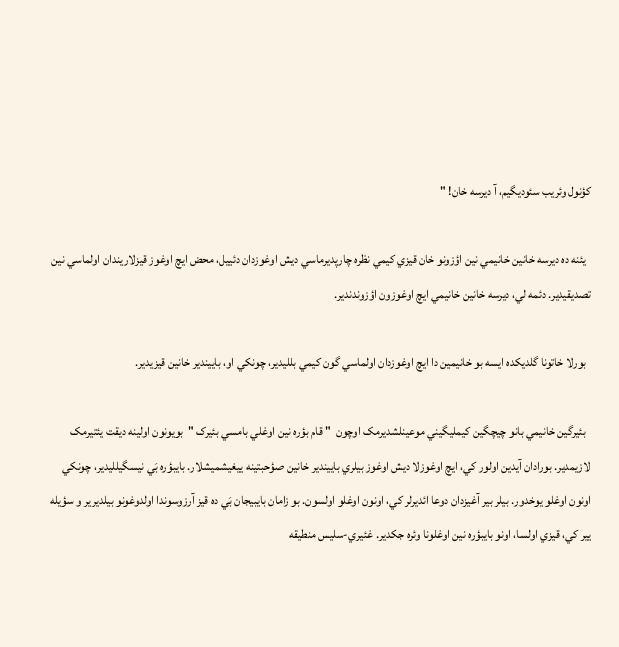کؤنول وئريب سئوديگيم، آ ديرسه خان! "

  يئنه ده ديرسه خانين خانيمي نين اؤزونو خان قيزي کيمي نظره چارپديرماسي ديش اوغوزدان دئييل، محض ايچ اوغوز قيزلاريندان اولماسي نين تصديقيدير. دئمه لي، ديرسه خانين خانيمي ايچ اوغوزون اؤزوندندير.

  بورلا خاتونا گلديکده ايسه بو خانيمين دا ايچ اوغوزدان اولماسي گون کيمي بلليدير، چونکي او، باييندير خانين قيزيدير.

  بئيرگين خانيمي بانو چيچگين کيمليگيني موعينلشديرمک اوچون  " قام بؤره نين اوغلي بامسي بئيرک "  بويونون اولينه ديقت يئتيرمک لازيمدير. بورادان آيدين اولور کي، ايچ اوغوزلا ديش اوغوز بيلري باييندير خانين صؤحبتينه ييغيشميشلار. بايبؤره بَي نيسگيلليدير، چونکي اونون اوغلو يوخدور. بيلر بير آغيزدان دوعا ائديرلر کي، اونون اوغلو اولسون. بو زامان بايبيجان بَي ده قيز آرزوسوندا اولدوغونو بيلديرير و سؤيله يير کي، قيزي اولسا، اونو بايبؤره نين اوغلونا وئره جکدير. غئيري-سليس منطيقه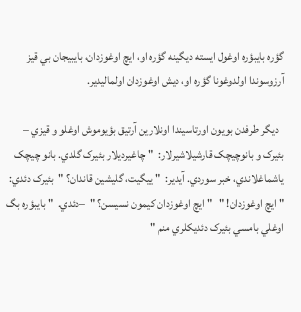گؤره بايبؤره اوغول ايسته ديگينه گؤره او، ايچ اوغوزدان، بايبيجان بي قيز آرزوسوندا اولدوغونا گؤره او، ديش اوغوزدان اولماليدير.

  ديگر طرفدن بويون اورتاسيندا اونلارين آرتيق بؤيوموش اوغلو و قيزي – بئيرک و بانوچيچک قارشيلاشيرلار:  " چاغيرديلار بئيرک گلدي. بانو چيچک ياشماغلاندي، خبر سوردي. آيدير:  " ييگيت، گليشين قاندان؟ "  بئيرک دئدي:  " ايچ اوغوزدان! "   " ايچ اوغوزدان کيمون نسيسن؟ "  –دئدي.  " بايبؤره بگ اوغلي بامسي بئيرک دئديکلري منم "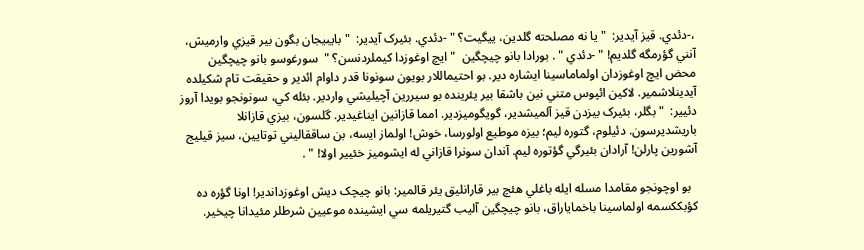،-دئدي. قيز آيدير:  " يا نه مصلحته گلدين، ييگيت؟ " -دئدي. بئيرک آيدير:  " بايبيجان بگون بير قيزي وارميش، آنني گؤرمگه گلديم! " -دئدي " . بورادا بانو چيچگين  " ايچ اوغوزدا کيملردنسن؟ "  سورغوسو بانو چيچگين محض ايچ اوغوزدان اولماماسينا ايشاره دير. بو احتيماللار بويون سونونا قدر داوام ائدير و حقيقت تام شکيلده آيدينلاشمير. لاکين ائپوس متني نين باشقا بير يئرينده بو سيررين آچيليشي واردير. بئله کي، سونونجو بويدا آروز دئيير:  " بگلر، بئيرک بيزدن قيز آلميشدير، گويگوميزدير. امما قازانين ايناغيدير. گلسون، بيزي قازانلا باريشديرسون. دئيلوم، گتوره ليم؛ بيزه موطيع اولورسا، خوش! اولماز ايسه، بن ساققاليني توتايين، سيز قيليج آشورين پارلن! آرادان بئيرگي گؤتوره ليم. آندان سونرا قازاني له ايشوميز خئيير اولا! " .

  بو اوچونجو مقامدا مسله ايله باغلي هئچ بير قارانليق يئر قالمير: بانو چيچک ديش اوغوزداندير! اونا گؤره ده کؤبککسمه اولماسينا باخماياراق، بانو چيچگين آليب گتيريلمه سي ايشينده موعيين شرطلر مئيدانا چيخير.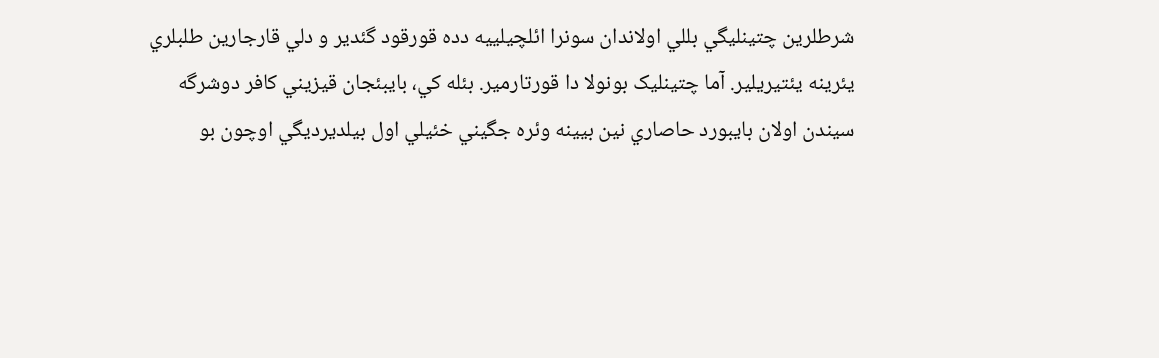شرطلرين چتينليگي بللي اولاندان سونرا ائلچيلييه دده قورقود گئدير و دلي قارجارين طلبلري يئرينه يئتيريلير. آما چتينليک بونولا دا قورتارمير. بئله کي، بايبئجان قيزيني کافر دوشرگه سيندن اولان بايبورد حاصاري نين بيينه وئره جگيني خئيلي اول بيلديرديگي اوچون بو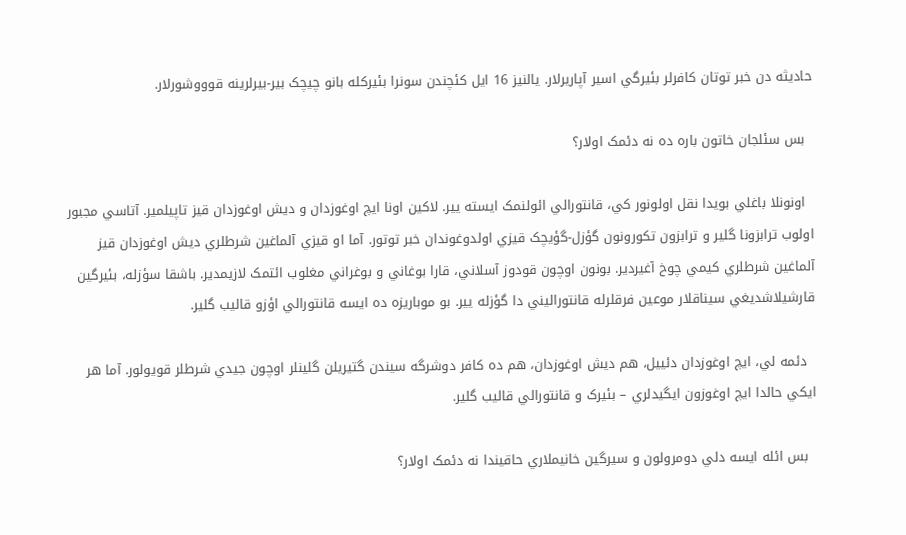حاديثه دن خبر توتان کافرلر بئيرگي اسير آپاريرلار. يالنيز 16 ايل کئچندن سونرا بئيرکله بانو چيچک بير-بيرلرينه قوووشورلار.

  بس سئلجان خاتون باره ده نه دئمک اولار؟

  اونونلا باغلي بويدا نقل اولونور کي، قانتورالي ائولنمک ايسته يير. لاکين اونا ايچ اوغوزدان و ديش اوغوزدان قيز تاپيلمير. آتاسي مجبور اولوب ترابزونا گلير و ترابزون تکورونون گؤزل-گؤيچک قيزي اولدوغوندان خبر توتور. آما او قيزي آلماغين شرطلري ديش اوغوزدان قيز آلماغين شرطلري کيمي چوخ آغيردير. بونون اوچون قودوز آسلاني، قارا بوغاني و بوغراني مغلوب ائتمک لازيمدير. باشقا سؤزله، بئيرگين قارشيلاشديغي سيناقلار موعين فرقلرله قانتوراليني دا گؤزله يير. بو موباريزه ده ايسه قانتورالي اؤزو قاليب گلير.

  دئمه لي، ايچ اوغوزدان دئييل، هم ديش اوغوزدان، هم ده کافر دوشرگه سيندن گتيريلن گلينلر اوچون جيدي شرطلر قويولور. آما هر ايکي حالدا ايچ اوغوزون ايگيدلري – بئيرک و قانتورالي قاليب گلير.

  بس ائله ايسه دلي دومرولون و سيرگين خانيملاري حاقيندا نه دئمک اولار؟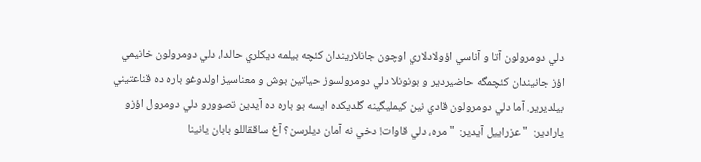دلي دومرولون آتا و آناسي اؤولادلاري اوچون جانلاريندان کئچه بيلمه ديکلري حالدا، دلي دومرولون خانيمي اؤز جانيندان کئچمگه حاضيردير و بونونلا دلي دومرولسوز حياتين بوش و معناسيز اولدوغو باره ده قناعتيني بيلديرير. آما دلي دومرولون قادي نين کيمليگينه گلديکده ايسه بو باره ده آيدين تصوورو دلي دومرول اؤزو يارادير:  " عزراييل آيدير:  " مره، دلي قاوات! دخي نه آمان ديلرسن؟ آغ ساققاللو بابان يانينا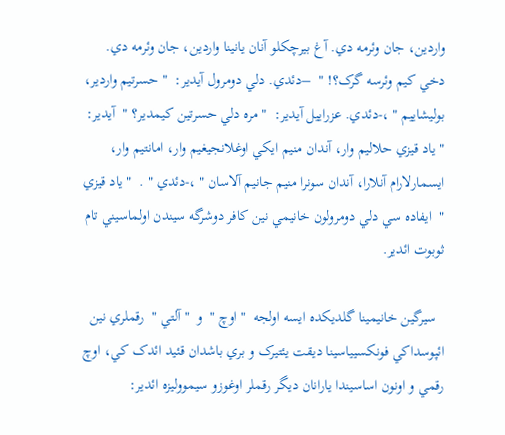واردين، جان وئرمه دي. آغ بيرچکلو آنان يانينا واردين، جان وئرمه دي. دخي کيم وئرسه گرک؟! "  –دئدي. دلي دومرول آيدير:  " حسرتيم واردير، بوليشاييم " ،-دئدي. عزراييل آيدير:  " مره دلي حسرتين کيمدير؟ "  آيدير:  " ياد قيزي حلاليم وار، آندان منيم ايکي اوغلانجيغيم وار، امانتيم وار، ايسمارلارام آنلارا، آندان سونرا منيم جانيم آلاسان " ،-دئدي " .  " ياد قيزي "  ايفاده سي دلي دومرولون خانيمي نين کافر دوشرگه سيندن اولماسيني تام ثوبوت ائدير.

  سيرگين خانيمينا گلديکده ايسه اولجه  " اوچ "  و  " آلتي "  رقملري نين ائپوسداکي فونکسيياسينا ديقت يئتيرک و بري باشدان قئيد ائدک کي، اوچ رقمي و اونون اساسيندا يارانان ديگر رقملر اوغوزو سيمووليزه ائدير: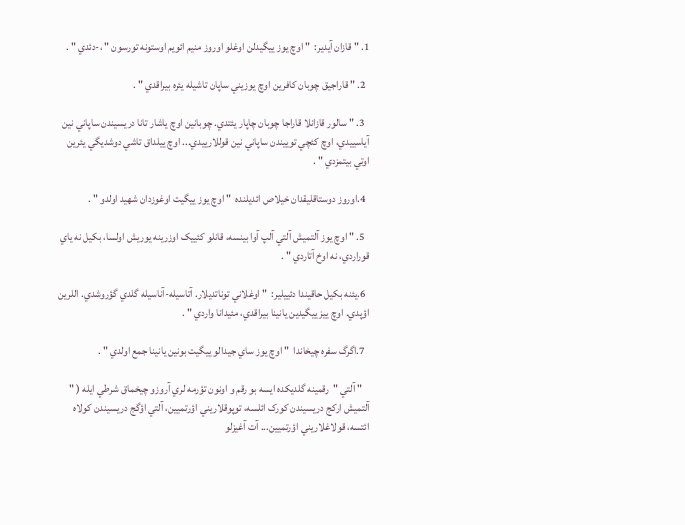1. " قازان آيدير:  " اوچ يوز ييگيدلن اوغلو اوروز منيم ائويم اوستونه تورسون " ،-دئدي " .

  2. " قاراجيق چوبان کافرين اوچ يوزيني ساپان تاشيله يئره بيراقدي " .

  3. " سالور قازانلا قاراجا چوبان چاپار يئتدي. چوبانين اوچ ياشار تانا دريسيندن ساپاني نين آياسييدي، اوچ کئچي توييندن ساپاني نين قوللارييدي... اوچ ييلداق تاشي دوشديگي يئرين اوتي بيتمزدي " .

  4.اوروز دوستاقليقدان خيلاص ائديلنده  " اوچ يوز ييگيت اوغوزدان شهيد اولدو " .

  5. " اوچ يوز آلتميش آلتي آلپ آوا بينسه، قانلو کئييک اوزرينه يوريش اولسا، بکيل نه ياي قوراردي، نه اوخ آتاردي " .

  6.يئنه بکيل حاقيندا دئييلير:  " اوغلاني توناتديلار. آتاسيله-آناسيله گلدي گؤروشدي. اللرين اؤپدي. اوچ ييز ييگيدين يانينا بيراقدي، مئيدانا واردي " .

  7.اگرگ سفره چيخاندا  " اوچ يوز ساي جيدالو ييگيت بونين يانينا جمع اولدي " .

   " آلتي "  رقمينه گلديکده ايسه بو رقم و اونون تؤرمه لري آروزو چيخماق شرطي ايله ( " آلتميش ارکج دريسيندن کورک ائلسه، توپوقلاريني اؤرتميين، آلتي اؤگج دريسيندن کولاه ائتسه، قولاغلاريني اؤرتميين... آت آغيزلو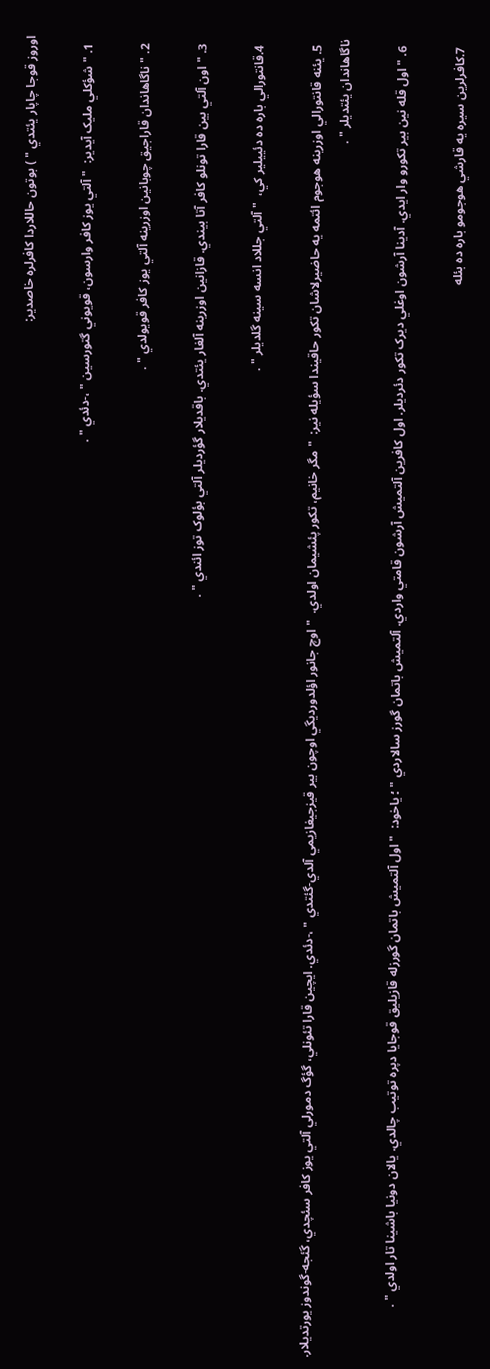اوروز قوجا چاپار يئتدي " ) بوتون حاللاردا کافرلره خاصدير:

  1. " شؤکلي مليک آيدير:  " آلتي يوز کافر وارسون، قويوني گتورسين " ،-دئدي " .

  2. " ناگاهاندان قاراجيق چوبانين اوزرينه آلتي يوز کافر قويولدي " .

  3. " اون آلتي بين قارا تونلو کافر آتا بيندي. قازانين اوزرينه آلغار يئتدي. باقديلار گؤرديلر آلتي بؤلوک توز ائندي " .

  4.قانتورالي باره ده دئييلير کي،  " آلتي جللاد انسه سينه گلديلر " .

  5. يئنه قانتورالي اوزرينه هوجوم ائتمه يه حاضيرلاشان تکور حاقيندا سؤيله نير:  " مگر خانيم، تکور پئشيمان اولدي.  " اوچ جانور اؤلدورديگي اوچون بير قيزجيغازيمي آلدي-گئتدي " ،-دئدي. ايچين قارا تئونلي، گؤگ دمورلي آلتي يوز کافر سئچدي، گئجه-گوندوز يورتديلار. ناگاهاندان يئتديلر " .

  6. " اول قله نين بير تکورو وار ايدي. آدينا آرشون اوغلي ديرک تکور دئرديلر. اول کافرين آلتميش آرشون قامتي واردي. آلتميش باتمان گورز سالاردي " ؛ ياخود:  " اول آلتميش باتمان گورزله قازيليق قوجايا دپره توتيب چالدي. يالان دونيا باشينا تار اولدي " .

  7.کافرلرين سيره يه قارشي هوجومو باره ده بئله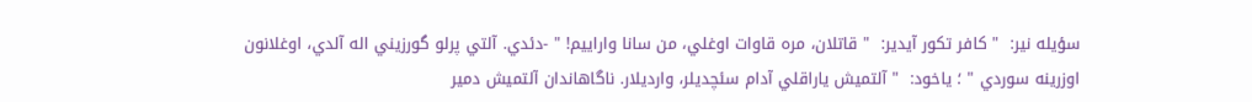سؤيله نير:  " کافر تکور آيدير:  " قاتلان، مره قاوات اوغلي، من سانا واراييم! " -دئدي. آلتي پرلو گورزيني اله آلدي، اوغلانون اوزرينه سوردي " ؛ ياخود:  " آلتميش ياراقلي آدام سئچديلر، وارديلار. ناگاهاندان آلتميش دمير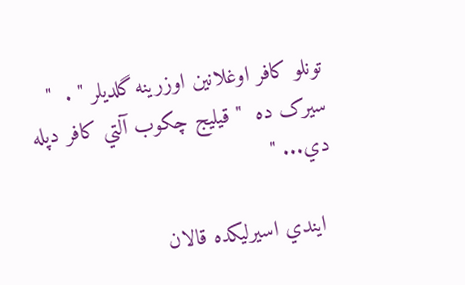تونلو کافر اوغلانين اوزرينه گلديلر " .  " سيرک ده  " قيليج چکوب آلتي کافر دپله دي... "

  ايندي اسيرليکده قالان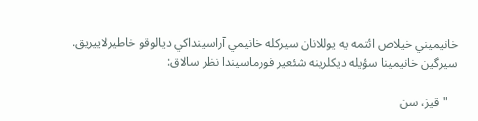خانيميني خيلاص ائتمه يه يوللانان سيرکله خانيمي آراسينداکي ديالوقو خاطيرلاييريق. سيرگين خانيمينا سؤيله ديکلرينه شئعير فورماسيندا نظر سالاق:

   " قيز، سن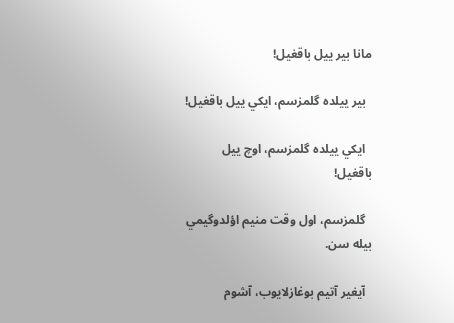مانا بير ييل باقغيل!

  بير ييلده گلمزسم، ايکي ييل باقغيل!

  ايکي ييلده گلمزسم، اوچ ييل باقغيل!

  گلمزسم، اول وقت منيم اؤلدوگيمي بيله سن.

  آيغير آتيم بوغازلايوب، آشوم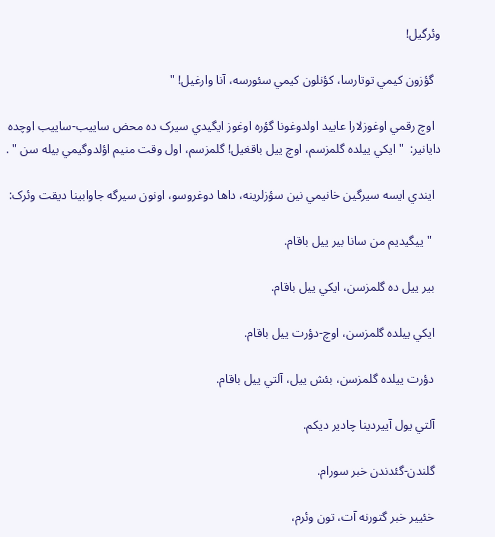وئرگيل!

  گؤزون کيمي توتارسا، کؤنلون کيمي سئورسه، آنا وارغيل! "

  اوچ رقمي اوغوزلارا عاييد اولدوغونا گؤره اوغوز ايگيدي سيرک ده محض ساييب-ساييب اوچده دايانير:  " ايکي ييلده گلمزسم، اوچ ييل باقغيل! گلمزسم، اول وقت منيم اؤلدوگيمي بيله سن " .

  ايندي ايسه سيرگين خانيمي نين سؤزلرينه، داها دوغروسو، اونون سيرگه جاوابينا ديقت وئرک:

   " ييگيديم من سانا بير ييل باقام.

  بير ييل ده گلمزسن، ايکي ييل باقام.

  ايکي ييلده گلمزسن، اوچ-دؤرت ييل باقام.

  دؤرت ييلده گلمزسن، بئش ييل، آلتي ييل باقام.

  آلتي يول آييردينا چادير ديکم.

  گلندن-گئدندن خبر سورام.

  خئيير خبر گتورنه آت، تون وئرم،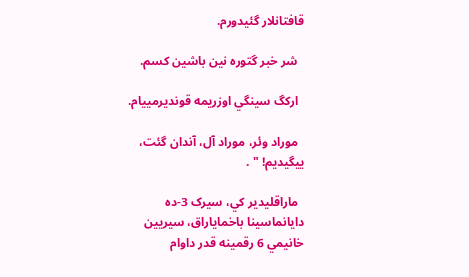قافتانلار گئيدورم.

  شر خبر گتوره نين باشين کسم.

  ارکگ سينگي اوزريمه قونديرمييام.

  موراد وئر، موراد آل، آندان گئت، ييگيديم! " .

  ماراقليدير کي، سيرک 3-ده دايانماسينا باخماياراق، سيريين خانيمي 6 رقمينه قدر داوام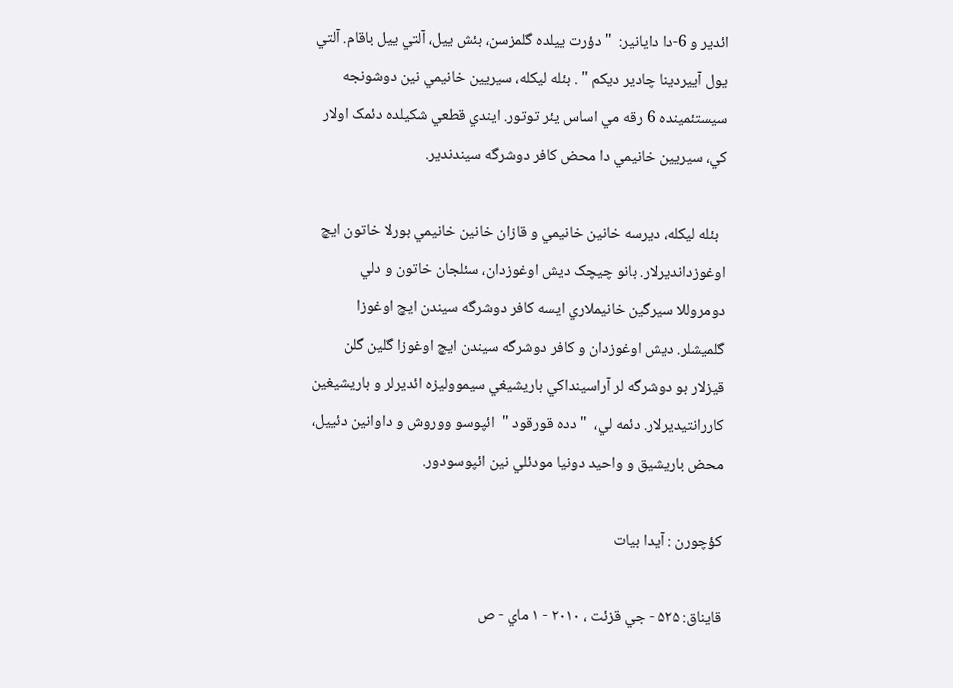ائدير و 6-دا دايانير:  " دؤرت ييلده گلمزسن، بئش ييل، آلتي ييل باقام. آلتي يول آييردينا چادير ديکم " . بئله ليکله، سيريين خانيمي نين دوشونجه سيستئمينده 6 رقه مي اساس يئر توتور. ايندي قطعي شکيلده دئمک اولار کي، سيريين خانيمي دا محض کافر دوشرگه سيندندير.

  بئله ليکله، ديرسه خانين خانيمي و قازان خانين خانيمي بورلا خاتون ايچ اوغوزدانديرلار. بانو چيچک ديش اوغوزدان، سئلجان خاتون و دلي دومروللا سيرگين خانيملاري ايسه کافر دوشرگه سيندن ايچ اوغوزا گلميشلر. ديش اوغوزدان و کافر دوشرگه سيندن ايچ اوغوزا گلين گلن قيزلار بو دوشرگه لر آراسينداکي باريشيغي سيمووليزه ائديرلر و باريشيغين کاررانتيديرلار. دئمه لي،  " دده قورقود "  ائپوسو ووروش و داوانين دئييل، محض باريشيق و واحيد دونيا مودئلي نين ائپوسودور.

کؤچورن : آيدا بيات

قايناق: ۵۲۵ - جي قزئت ، ۲۰۱۰ - ۱ ماي - ص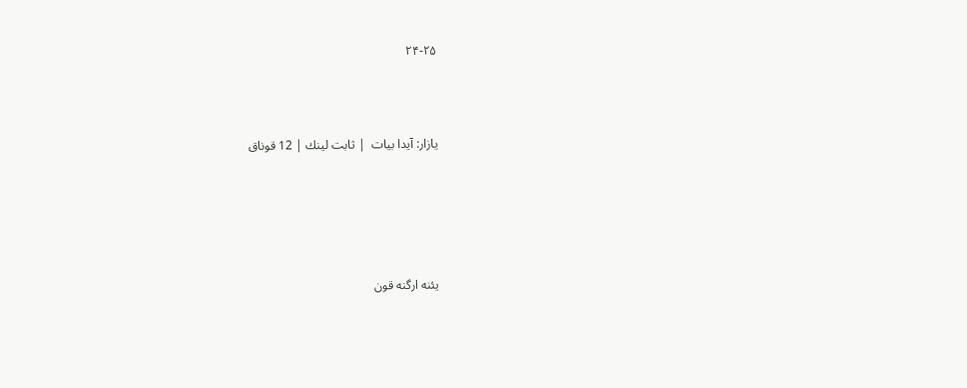۲۴-۲۵



يازار: آیدا بیات  | ثابت لينك | 12 قوناق





يئنه ارگنه قون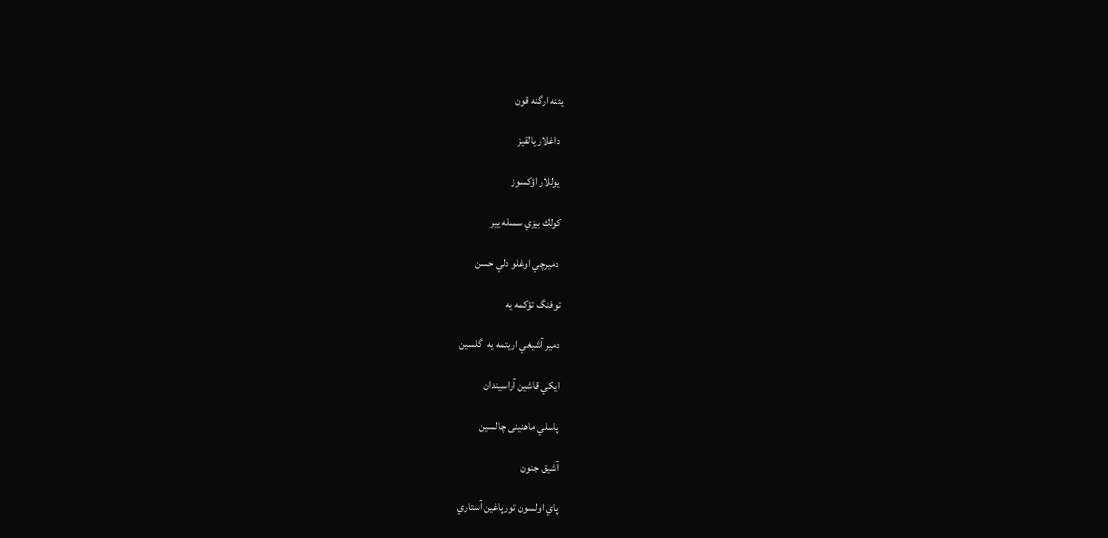يئنه ارگنه قون

 داغلار يالقيز

 يوللار اؤكسوز

كولك بيزي سسله يير

 دميرچي اوغلو دلي حسن

توفنگ تؤكمه يه

دمير آشيغي اريتمه يه  گلسين

ايكي قاشين آراسيندان

پاسلي ماهنينی چالسين

آشيق جنون

پاي اولسون تورپاغین آستاري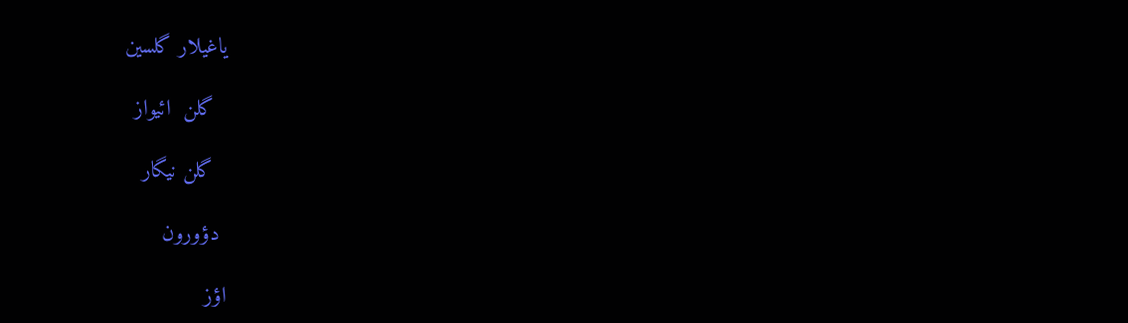ياغيلار گلسين

  گلن  ائيواز

  گلن نيگار

 دؤورون

اؤز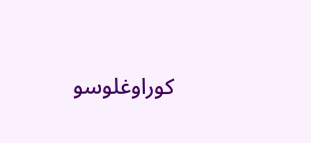كوراوغلوسو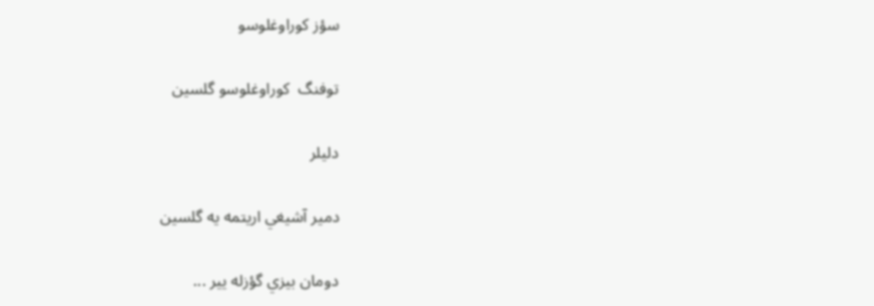سؤز كوراوغلوسو

توفنگ  كوراوغلوسو گلسين

دليلر

دمير آشيغي اريتمه يه گلسين

دومان بيزي گؤزله يير ...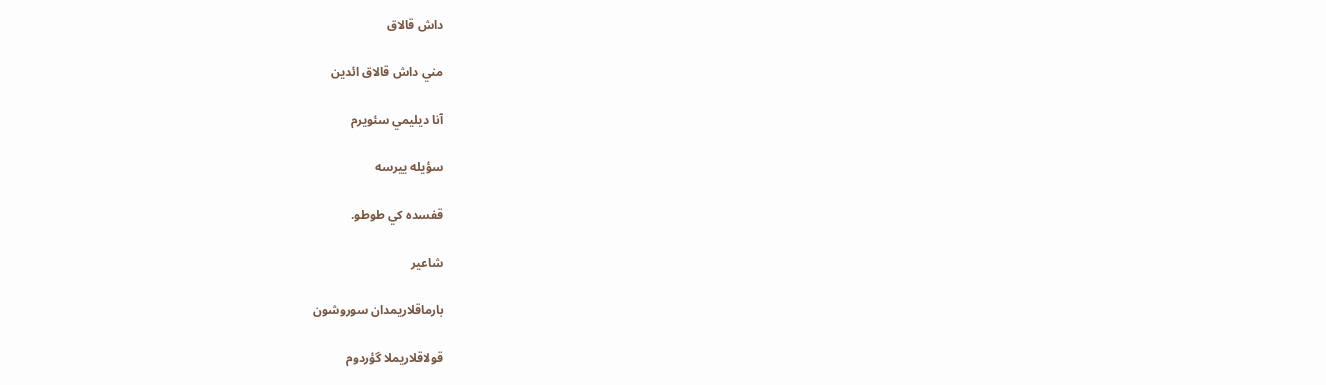داش قالاق

مني داش قالاق ائدين

آنا ديليمي سئويرم

سؤيله ييرسه

قفسده كي طوطو.

شاعير

بارماقلاريمدان سوروشون

قولاقلاريملا گؤردوم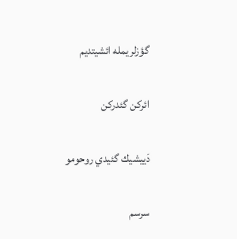گؤزلريمله ائشيتديم

ائركن گئدركن

دَييشيك گئيدي روحومو

سرسم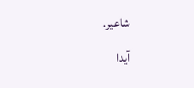شاعير.

آيدا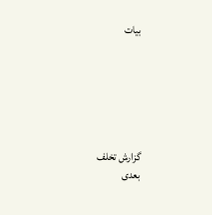بيات






گزارش تخلف
بعدی